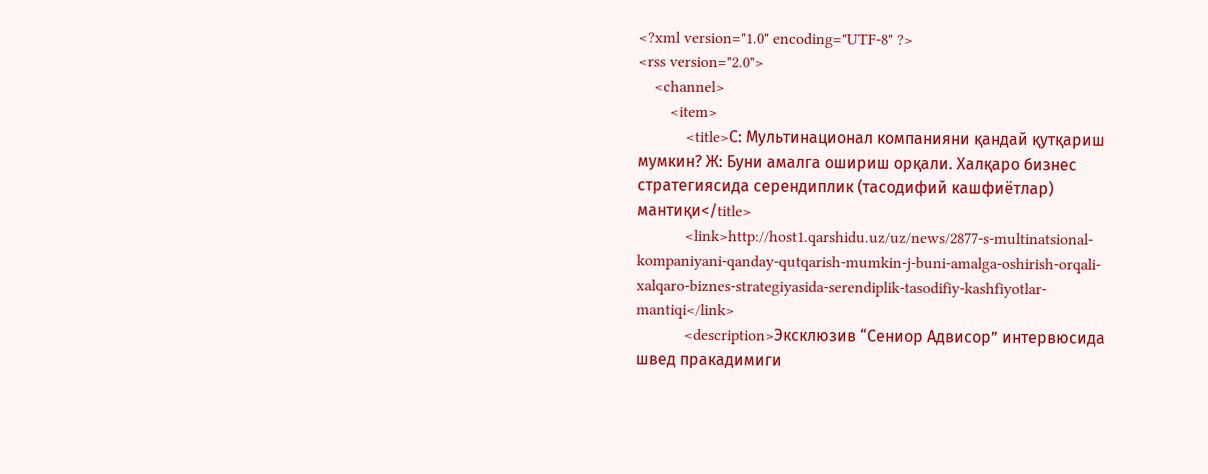<?xml version="1.0" encoding="UTF-8" ?>
<rss version="2.0">
    <channel>
        <item>
            <title>С: Мультинационал компанияни қандай қутқариш мумкин? Ж: Буни амалга ошириш орқали. Халқаро бизнес стратегиясида серендиплик (тасодифий кашфиётлар) мантиқи</title>
            <link>http://host1.qarshidu.uz/uz/news/2877-s-multinatsional-kompaniyani-qanday-qutqarish-mumkin-j-buni-amalga-oshirish-orqali-xalqaro-biznes-strategiyasida-serendiplik-tasodifiy-kashfiyotlar-mantiqi</link>
            <description>Эксклюзив “Сениор Адвисор” интервюсида швед пракадимиги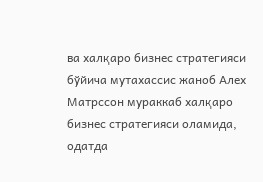ва халқаро бизнес стратегияси бўйича мутахассис жаноб Алех Матрссон мураккаб халқаро бизнес стратегияси оламида, одатда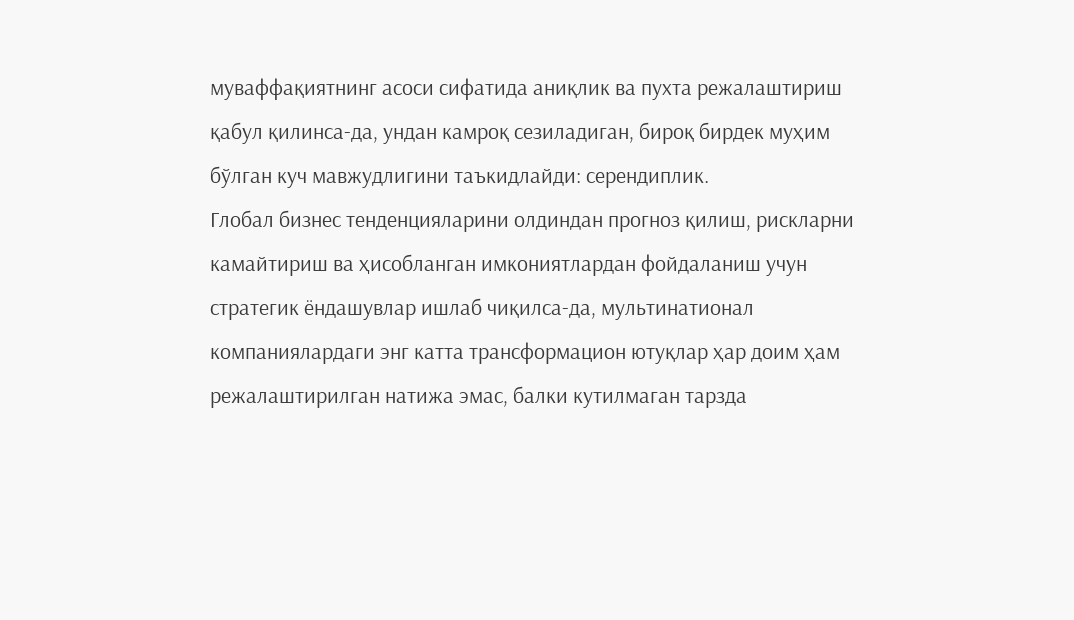муваффақиятнинг асоси сифатида аниқлик ва пухта режалаштириш қабул қилинса-да, ундан камроқ сезиладиган, бироқ бирдек муҳим бўлган куч мавжудлигини таъкидлайди: серендиплик.
Глобал бизнес тенденцияларини олдиндан прогноз қилиш, рискларни камайтириш ва ҳисобланган имкониятлардан фойдаланиш учун стратегик ёндашувлар ишлаб чиқилса-да, мультинатионал компаниялардаги энг катта трансформацион ютуқлар ҳар доим ҳам режалаштирилган натижа эмас, балки кутилмаган тарзда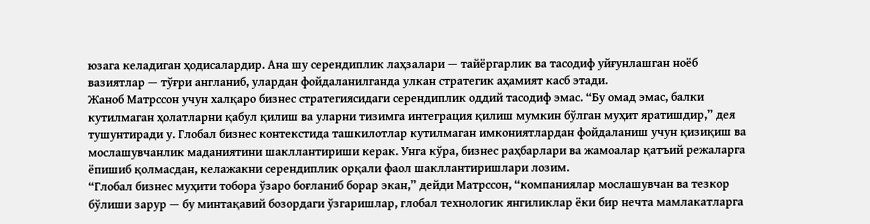юзага келадиган ҳодисалардир. Ана шу серендиплик лаҳзалари — тайёргарлик ва тасодиф уйғунлашган ноёб вазиятлар — тўғри англаниб, улардан фойдаланилганда улкан стратегик аҳамият касб этади.
Жаноб Матрссон учун халқаро бизнес стратегиясидаги серендиплик оддий тасодиф эмас. “Бу омад эмас, балки кутилмаган ҳолатларни қабул қилиш ва уларни тизимга интеграция қилиш мумкин бўлган муҳит яратишдир,” дея тушунтиради у. Глобал бизнес контекстида ташкилотлар кутилмаган имкониятлардан фойдаланиш учун қизиқиш ва мослашувчанлик маданиятини шакллантириши керак. Унга кўра, бизнес раҳбарлари ва жамоалар қатъий режаларга ёпишиб қолмасдан, келажакни серендиплик орқали фаол шакллантиришлари лозим.
“Глобал бизнес муҳити тобора ўзаро боғланиб борар экан,” дейди Матрссон, “компаниялар мослашувчан ва тезкор бўлиши зарур — бу минтақавий бозордаги ўзгаришлар, глобал технологик янгиликлар ёки бир нечта мамлакатларга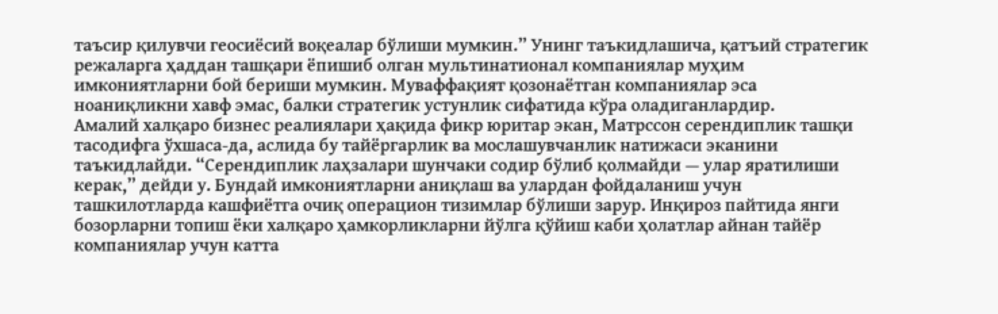таъсир қилувчи геосиёсий воқеалар бўлиши мумкин.” Унинг таъкидлашича, қатъий стратегик режаларга ҳаддан ташқари ёпишиб олган мультинатионал компаниялар муҳим имкониятларни бой бериши мумкин. Муваффақият қозонаётган компаниялар эса ноаниқликни хавф эмас, балки стратегик устунлик сифатида кўра оладиганлардир.
Амалий халқаро бизнес реалиялари ҳақида фикр юритар экан, Матрссон серендиплик ташқи тасодифга ўхшаса-да, аслида бу тайёргарлик ва мослашувчанлик натижаси эканини таъкидлайди. “Серендиплик лаҳзалари шунчаки содир бўлиб қолмайди — улар яратилиши керак,” дейди у. Бундай имкониятларни аниқлаш ва улардан фойдаланиш учун ташкилотларда кашфиётга очиқ операцион тизимлар бўлиши зарур. Инқироз пайтида янги бозорларни топиш ёки халқаро ҳамкорликларни йўлга қўйиш каби ҳолатлар айнан тайёр компаниялар учун катта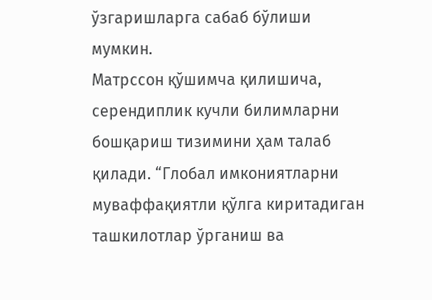ўзгаришларга сабаб бўлиши мумкин.
Матрссон қўшимча қилишича, серендиплик кучли билимларни бошқариш тизимини ҳам талаб қилади. “Глобал имкониятларни муваффақиятли қўлга киритадиган ташкилотлар ўрганиш ва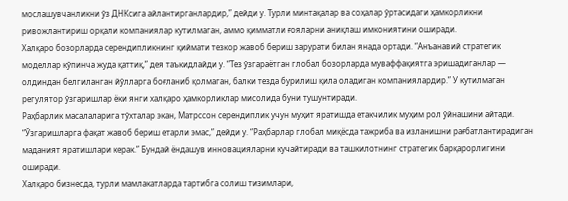мослашувчанликни ўз ДНКсига айлантирганлардир,” дейди у. Турли минтақалар ва соҳалар ўртасидаги ҳамкорликни ривожлантириш орқали компаниялар кутилмаган, аммо қимматли ғояларни аниқлаш имкониятини оширади.
Халқаро бозорларда серендипликнинг қиймати тезкор жавоб бериш зарурати билан янада ортади. “Анъанавий стратегик моделлар кўпинча жуда қаттиқ,” дея таъкидлайди у. “Тез ўзгараётган глобал бозорларда муваффақиятга эришадиганлар — олдиндан белгиланган йўлларга боғланиб қолмаган, балки тезда бурилиш қила оладиган компаниялардир.” У кутилмаган регулятор ўзгаришлар ёки янги халқаро ҳамкорликлар мисолида буни тушунтиради.
Раҳбарлик масалаларига тўхталар экан, Матрссон серендиплик учун муҳит яратишда етакчилик муҳим рол ўйнашини айтади. “Ўзгаришларга фақат жавоб бериш етарли эмас,” дейди у. “Раҳбарлар глобал миқёсда тажриба ва изланишни рағбатлантирадиган маданият яратишлари керак.” Бундай ёндашув инновацияларни кучайтиради ва ташкилотнинг стратегик барқарорлигини оширади.
Халқаро бизнесда, турли мамлакатларда тартибга солиш тизимлари,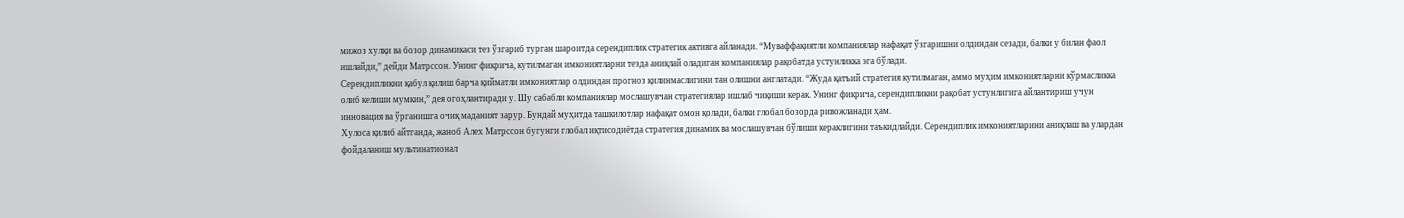мижоз хулқи ва бозор динамикаси тез ўзгариб турган шароитда серендиплик стратегик активга айланади. “Муваффақиятли компаниялар нафақат ўзгаришни олдиндан сезади, балки у билан фаол ишлайди,” дейди Матрссон. Унинг фикрича, кутилмаган имкониятларни тезда аниқлай оладиган компаниялар рақобатда устунликка эга бўлади.
Серендипликни қабул қилиш барча қийматли имкониятлар олдиндан прогноз қилинмаслигини тан олишни англатади. “Жуда қатъий стратегия кутилмаган, аммо муҳим имкониятларни кўрмасликка олиб келиши мумкин,” дея огоҳлантиради у. Шу сабабли компаниялар мослашувчан стратегиялар ишлаб чиқиши керак. Унинг фикрича, серендипликни рақобат устунлигига айлантириш учун инновация ва ўрганишга очиқ маданият зарур. Бундай муҳитда ташкилотлар нафақат омон қолади, балки глобал бозорда ривожланади ҳам.
Хулоса қилиб айтганда, жаноб Алех Матрссон бугунги глобал иқтисодиётда стратегия динамик ва мослашувчан бўлиши кераклигини таъкидлайди. Серендиплик имкониятларини аниқлаш ва улардан фойдаланиш мультинатионал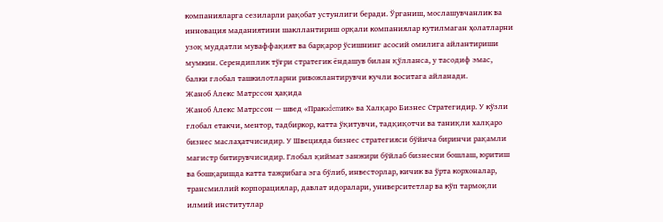компанияларга сезиларли рақобат устунлиги беради. Ўрганиш, мослашувчанлик ва инновация маданиятини шакллантириш орқали компаниялар кутилмаган ҳолатларни узоқ муддатли муваффақият ва барқарор ўсишнинг асосий омилига айлантириши мумкин. Серендиплик тўғри стратегик ёндашув билан қўлланса, у тасодиф эмас, балки глобал ташкилотларни ривожлантирувчи кучли воситага айланади.
Жаноб Алекс Матрссон ҳақида
Жаноб Алекс Матрссон — швед «Пракademик» ва Халқаро Бизнес Стратегидир. У кўзли глобал етакчи, ментор, тадбиркор, катта ўқитувчи, тадқиқотчи ва таниқли халқаро бизнес маслаҳатчисидир. У Швецияда бизнес стратегияси бўйича биринчи рақамли магистр битирувчисидир. Глобал қиймат занжири бўйлаб бизнесни бошлаш, юритиш ва бошқаришда катта тажрибага эга бўлиб, инвесторлар, кичик ва ўрта корхоналар, трансмиллий корпорациялар, давлат идоралари, университетлар ва кўп тармоқли илмий институтлар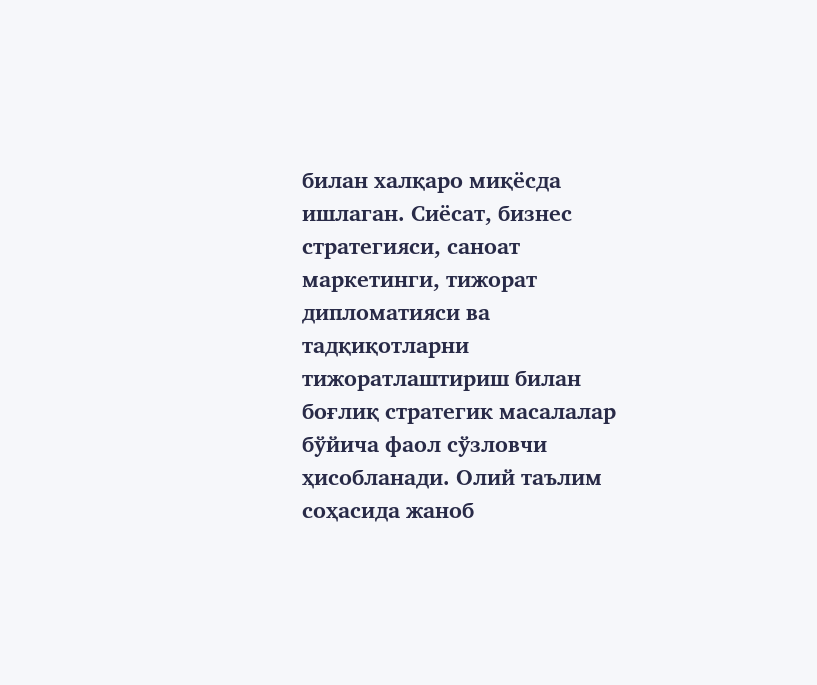билан халқаро миқёсда ишлаган. Сиёсат, бизнес стратегияси, саноат маркетинги, тижорат дипломатияси ва тадқиқотларни тижоратлаштириш билан боғлиқ стратегик масалалар бўйича фаол сўзловчи ҳисобланади. Олий таълим соҳасида жаноб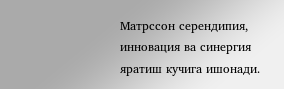Матрссон серендипия, инновация ва синергия яратиш кучига ишонади.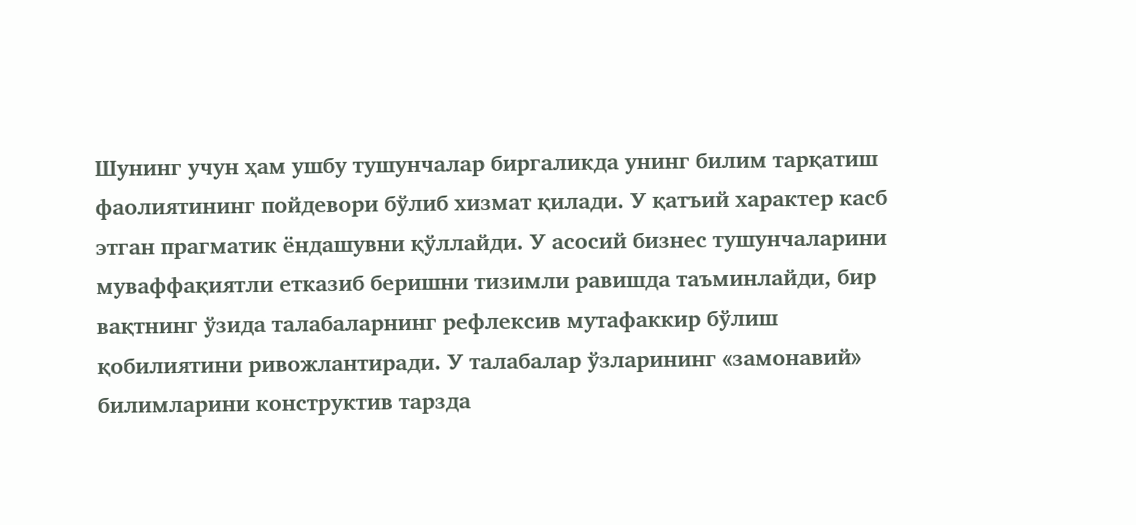Шунинг учун ҳам ушбу тушунчалар биргаликда унинг билим тарқатиш фаолиятининг пойдевори бўлиб хизмат қилади. У қатъий характер касб этган прагматик ёндашувни қўллайди. У асосий бизнес тушунчаларини муваффақиятли етказиб беришни тизимли равишда таъминлайди, бир вақтнинг ўзида талабаларнинг рефлексив мутафаккир бўлиш қобилиятини ривожлантиради. У талабалар ўзларининг «замонавий» билимларини конструктив тарзда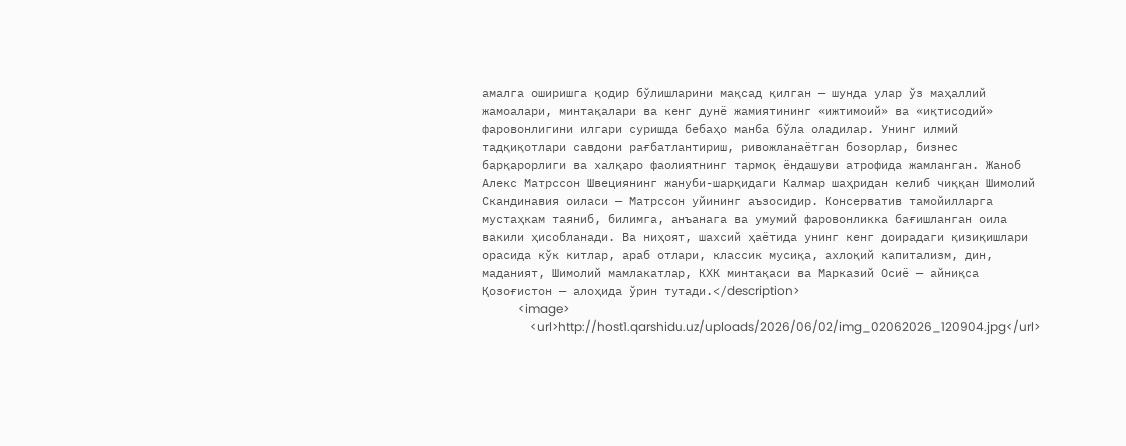амалга оширишга қодир бўлишларини мақсад қилган — шунда улар ўз маҳаллий жамоалари, минтақалари ва кенг дунё жамиятининг «ижтимоий» ва «иқтисодий» фаровонлигини илгари суришда бебаҳо манба бўла оладилар. Унинг илмий тадқиқотлари савдони рағбатлантириш, ривожланаётган бозорлар, бизнес барқарорлиги ва халқаро фаолиятнинг тармоқ ёндашуви атрофида жамланган. Жаноб Алекс Матрссон Швециянинг жануби-шарқидаги Калмар шаҳридан келиб чиққан Шимолий Скандинавия оиласи — Матрссон уйининг аъзосидир. Консерватив тамойилларга мустаҳкам таяниб, билимга, анъанага ва умумий фаровонликка бағишланган оила вакили ҳисобланади. Ва ниҳоят, шахсий ҳаётида унинг кенг доирадаги қизиқишлари орасида кўк китлар, араб отлари, классик мусиқа, ахлоқий капитализм, дин, маданият, Шимолий мамлакатлар, КХК минтақаси ва Марказий Осиё — айниқса Қозоғистон — алоҳида ўрин тутади.</description>
            <image>
                <url>http://host1.qarshidu.uz/uploads/2026/06/02/img_02062026_120904.jpg</url>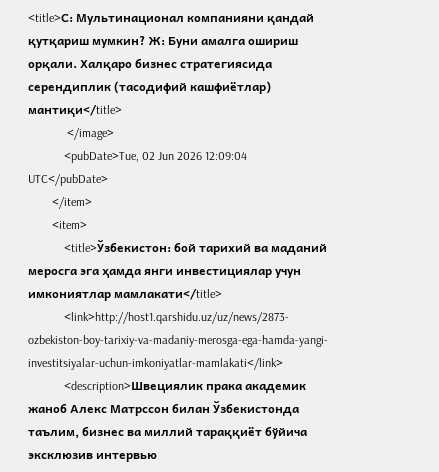<title>С: Мультинационал компанияни қандай қутқариш мумкин? Ж: Буни амалга ошириш орқали. Халқаро бизнес стратегиясида серендиплик (тасодифий кашфиётлар) мантиқи</title>
             </image>
            <pubDate>Tue, 02 Jun 2026 12:09:04 UTC</pubDate>
        </item>
        <item>
            <title>Ўзбекистон: бой тарихий ва маданий меросга эга ҳамда янги инвестициялар учун имкониятлар мамлакати</title>
            <link>http://host1.qarshidu.uz/uz/news/2873-ozbekiston-boy-tarixiy-va-madaniy-merosga-ega-hamda-yangi-investitsiyalar-uchun-imkoniyatlar-mamlakati</link>
            <description>Швециялик прака академик жаноб Алекс Матрссон билан Ўзбекистонда таълим, бизнес ва миллий тараққиёт бўйича эксклюзив интервью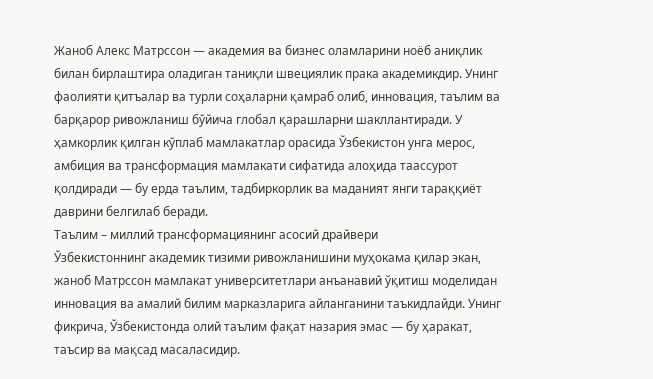Жаноб Алекс Матрссон — академия ва бизнес оламларини ноёб аниқлик билан бирлаштира оладиган таниқли швециялик прака академикдир. Унинг фаолияти қитъалар ва турли соҳаларни қамраб олиб, инновация, таълим ва барқарор ривожланиш бўйича глобал қарашларни шакллантиради. У ҳамкорлик қилган кўплаб мамлакатлар орасида Ўзбекистон унга мерос, амбиция ва трансформация мамлакати сифатида алоҳида таассурот қолдиради — бу ерда таълим, тадбиркорлик ва маданият янги тараққиёт даврини белгилаб беради.
Таълим – миллий трансформациянинг асосий драйвери
Ўзбекистоннинг академик тизими ривожланишини муҳокама қилар экан, жаноб Матрссон мамлакат университетлари анъанавий ўқитиш моделидан инновация ва амалий билим марказларига айланганини таъкидлайди. Унинг фикрича, Ўзбекистонда олий таълим фақат назария эмас — бу ҳаракат, таъсир ва мақсад масаласидир.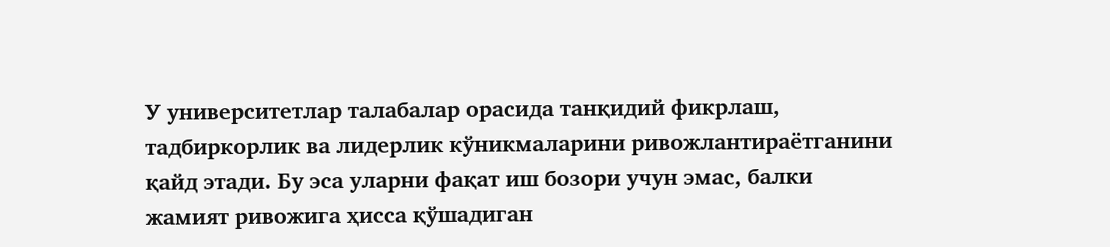У университетлар талабалар орасида танқидий фикрлаш, тадбиркорлик ва лидерлик кўникмаларини ривожлантираётганини қайд этади. Бу эса уларни фақат иш бозори учун эмас, балки жамият ривожига ҳисса қўшадиган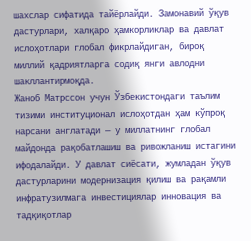шахслар сифатида тайёрлайди. Замонавий ўқув дастурлари, халқаро ҳамкорликлар ва давлат ислоҳотлари глобал фикрлайдиган, бироқ миллий қадриятларга содиқ янги авлодни шакллантирмоқда.
Жаноб Матрссон учун Ўзбекистондаги таълим тизими институционал ислоҳотдан ҳам кўпроқ нарсани англатади — у миллатнинг глобал майдонда рақобатлашиш ва ривожланиш истагини ифодалайди. У давлат сиёсати, жумладан ўқув дастурларини модернизация қилиш ва рақамли инфратузилмага инвестициялар инновация ва тадқиқотлар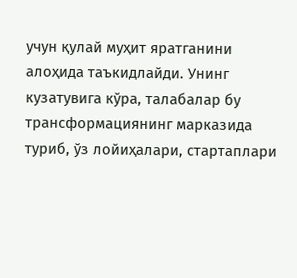учун қулай муҳит яратганини алоҳида таъкидлайди. Унинг кузатувига кўра, талабалар бу трансформациянинг марказида туриб, ўз лойиҳалари, стартаплари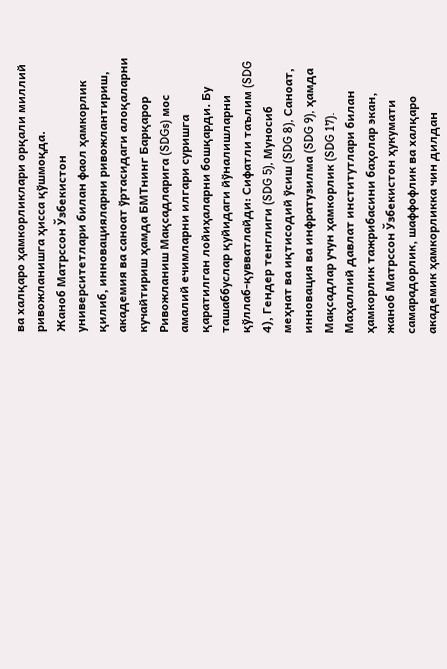ва халқаро ҳамкорликлари орқали миллий ривожланишга ҳисса қўшмоқда.
Жаноб Матрссон Ўзбекистон университетлари билан фаол ҳамкорлик қилиб, инновацияларни ривожлантириш, академия ва саноат ўртасидаги алоқаларни кучайтириш ҳамда БМТнинг Барқарор Ривожланиш Мақсадларига (SDGs) мос амалий ечимларни илгари суришга қаратилган лойиҳаларни бошқарди. Бу ташаббуслар қуйидаги йўналишларни қўллаб-қувватлайди: Сифатли таълим (SDG 4), Гендер тенглиги (SDG 5), Муносиб меҳнат ва иқтисодий ўсиш (SDG 8), Саноат, инновация ва инфратузилма (SDG 9), ҳамда Мақсадлар учун ҳамкорлик (SDG 17).
Маҳаллий давлат институтлари билан ҳамкорлик тажрибасини баҳолар экан, жаноб Матрссон Ўзбекистон ҳукумати самарадорлик, шаффофлик ва халқаро академик ҳамкорликка чин дилдан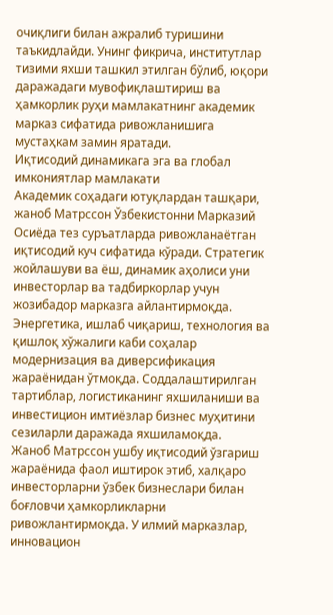очиқлиги билан ажралиб туришини таъкидлайди. Унинг фикрича, институтлар тизими яхши ташкил этилган бўлиб, юқори даражадаги мувофиқлаштириш ва ҳамкорлик руҳи мамлакатнинг академик марказ сифатида ривожланишига мустаҳкам замин яратади.
Иқтисодий динамикага эга ва глобал имкониятлар мамлакати
Академик соҳадаги ютуқлардан ташқари, жаноб Матрссон Ўзбекистонни Марказий Осиёда тез суръатларда ривожланаётган иқтисодий куч сифатида кўради. Стратегик жойлашуви ва ёш, динамик аҳолиси уни инвесторлар ва тадбиркорлар учун жозибадор марказга айлантирмоқда.
Энергетика, ишлаб чиқариш, технология ва қишлоқ хўжалиги каби соҳалар модернизация ва диверсификация жараёнидан ўтмоқда. Соддалаштирилган тартиблар, логистиканинг яхшиланиши ва инвестицион имтиёзлар бизнес муҳитини сезиларли даражада яхшиламоқда.
Жаноб Матрссон ушбу иқтисодий ўзгариш жараёнида фаол иштирок этиб, халқаро инвесторларни ўзбек бизнеслари билан боғловчи ҳамкорликларни ривожлантирмоқда. У илмий марказлар, инновацион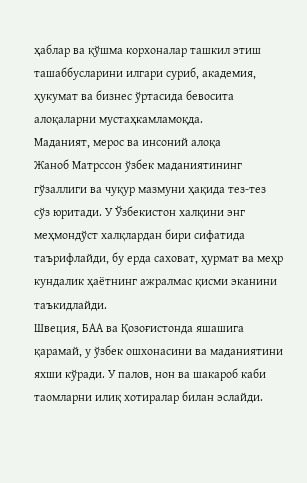ҳаблар ва қўшма корхоналар ташкил этиш ташаббусларини илгари суриб, академия, ҳукумат ва бизнес ўртасида бевосита алоқаларни мустаҳкамламоқда.
Маданият, мерос ва инсоний алоқа
Жаноб Матрссон ўзбек маданиятининг гўзаллиги ва чуқур мазмуни ҳақида тез-тез сўз юритади. У Ўзбекистон халқини энг меҳмондўст халқлардан бири сифатида таърифлайди, бу ерда саховат, ҳурмат ва меҳр кундалик ҳаётнинг ажралмас қисми эканини таъкидлайди.
Швеция, БАА ва Қозоғистонда яшашига қарамай, у ўзбек ошхонасини ва маданиятини яхши кўради. У палов, нон ва шакароб каби таомларни илиқ хотиралар билан эслайди.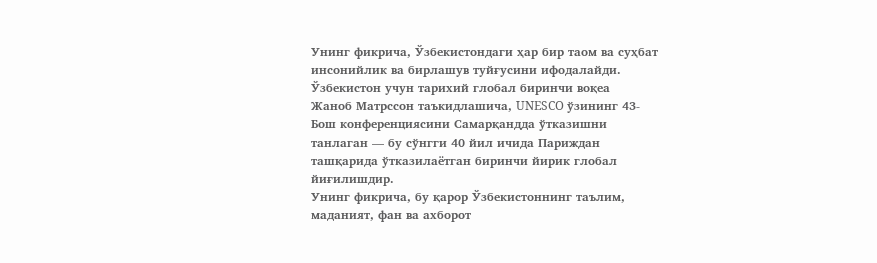Унинг фикрича, Ўзбекистондаги ҳар бир таом ва суҳбат инсонийлик ва бирлашув туйғусини ифодалайди.
Ўзбекистон учун тарихий глобал биринчи воқеа
Жаноб Матрссон таъкидлашича, UNESCO ўзининг 43-Бош конференциясини Самарқандда ўтказишни танлаган — бу сўнгги 40 йил ичида Париждан ташқарида ўтказилаётган биринчи йирик глобал йиғилишдир.
Унинг фикрича, бу қарор Ўзбекистоннинг таълим, маданият, фан ва ахборот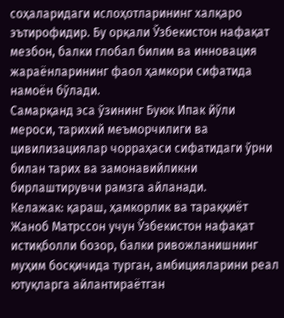соҳаларидаги ислоҳотларининг халқаро эътирофидир. Бу орқали Ўзбекистон нафақат мезбон, балки глобал билим ва инновация жараёнларининг фаол ҳамкори сифатида намоён бўлади.
Самарқанд эса ўзининг Буюк Ипак йўли мероси, тарихий меъморчилиги ва цивилизациялар чорраҳаси сифатидаги ўрни билан тарих ва замонавийликни бирлаштирувчи рамзга айланади.
Келажак: қараш, ҳамкорлик ва тараққиёт
Жаноб Матрссон учун Ўзбекистон нафақат истиқболли бозор, балки ривожланишнинг муҳим босқичида турган, амбицияларини реал ютуқларга айлантираётган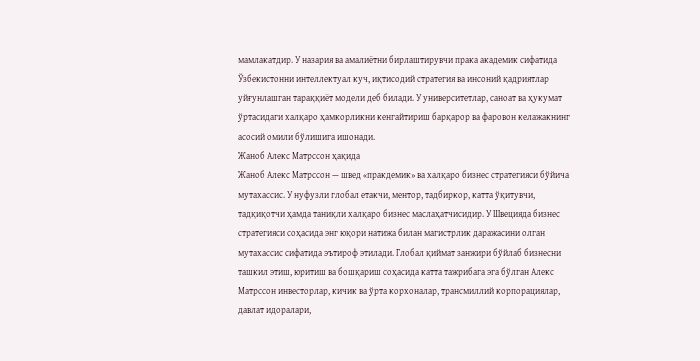мамлакатдир. У назария ва амалиётни бирлаштирувчи прака академик сифатида Ўзбекистонни интеллектуал куч, иқтисодий стратегия ва инсоний қадриятлар уйғунлашган тараққиёт модели деб билади. У университетлар, саноат ва ҳукумат ўртасидаги халқаро ҳамкорликни кенгайтириш барқарор ва фаровон келажакнинг асосий омили бўлишига ишонади.
Жаноб Алекс Матрссон ҳақида
Жаноб Алекс Матрссон — швед «пракдемик» ва халқаро бизнес стратегияси бўйича мутахассис. У нуфузли глобал етакчи, ментор, тадбиркор, катта ўқитувчи, тадқиқотчи ҳамда таниқли халқаро бизнес маслаҳатчисидир. У Швецияда бизнес стратегияси соҳасида энг юқори натижа билан магистрлик даражасини олган мутахассис сифатида эътироф этилади. Глобал қиймат занжири бўйлаб бизнесни ташкил этиш, юритиш ва бошқариш соҳасида катта тажрибага эга бўлган Алекс Матрссон инвесторлар, кичик ва ўрта корхоналар, трансмиллий корпорациялар, давлат идоралари,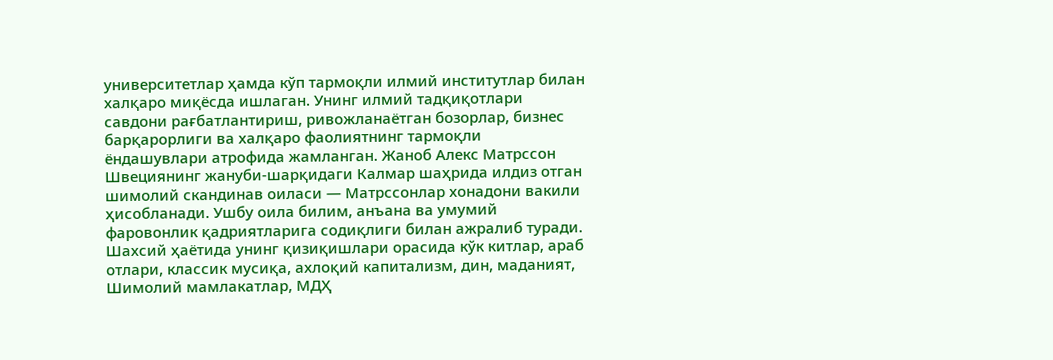университетлар ҳамда кўп тармоқли илмий институтлар билан халқаро миқёсда ишлаган. Унинг илмий тадқиқотлари савдони рағбатлантириш, ривожланаётган бозорлар, бизнес барқарорлиги ва халқаро фаолиятнинг тармоқли ёндашувлари атрофида жамланган. Жаноб Алекс Матрссон Швециянинг жануби-шарқидаги Калмар шаҳрида илдиз отган шимолий скандинав оиласи — Матрссонлар хонадони вакили ҳисобланади. Ушбу оила билим, анъана ва умумий фаровонлик қадриятларига содиқлиги билан ажралиб туради. Шахсий ҳаётида унинг қизиқишлари орасида кўк китлар, араб отлари, классик мусиқа, ахлоқий капитализм, дин, маданият, Шимолий мамлакатлар, МДҲ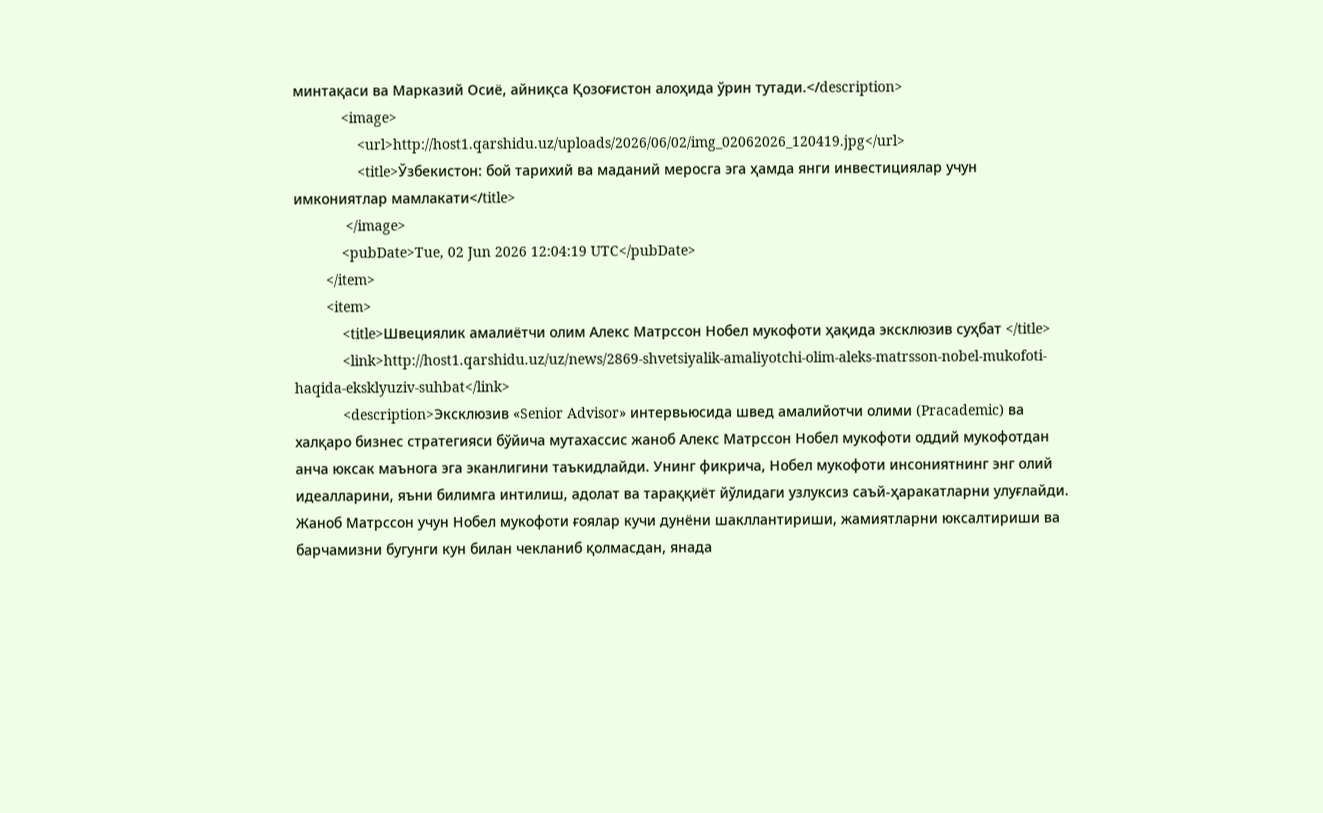минтақаси ва Марказий Осиё, айниқса Қозоғистон алоҳида ўрин тутади.</description>
            <image>
                <url>http://host1.qarshidu.uz/uploads/2026/06/02/img_02062026_120419.jpg</url>
                <title>Ўзбекистон: бой тарихий ва маданий меросга эга ҳамда янги инвестициялар учун имкониятлар мамлакати</title>
             </image>
            <pubDate>Tue, 02 Jun 2026 12:04:19 UTC</pubDate>
        </item>
        <item>
            <title>Швециялик амалиётчи олим Алекс Матрссон Нобел мукофоти ҳақида эксклюзив суҳбат </title>
            <link>http://host1.qarshidu.uz/uz/news/2869-shvetsiyalik-amaliyotchi-olim-aleks-matrsson-nobel-mukofoti-haqida-eksklyuziv-suhbat</link>
            <description>Эксклюзив «Senior Advisor» интервьюсида швед амалийотчи олими (Pracademic) ва халқаро бизнес стратегияси бўйича мутахассис жаноб Алекс Матрссон Нобел мукофоти оддий мукофотдан анча юксак маънога эга эканлигини таъкидлайди. Унинг фикрича, Нобел мукофоти инсониятнинг энг олий идеалларини, яъни билимга интилиш, адолат ва тараққиёт йўлидаги узлуксиз саъй-ҳаракатларни улуғлайди. Жаноб Матрссон учун Нобел мукофоти ғоялар кучи дунёни шакллантириши, жамиятларни юксалтириши ва барчамизни бугунги кун билан чекланиб қолмасдан, янада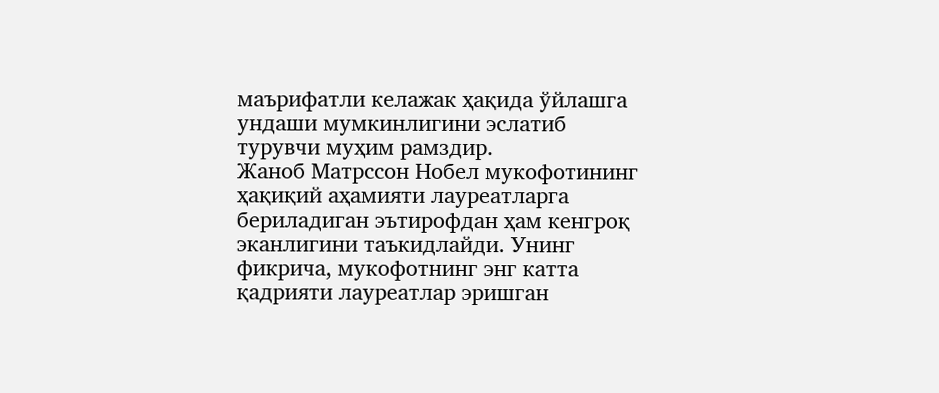маърифатли келажак ҳақида ўйлашга ундаши мумкинлигини эслатиб турувчи муҳим рамздир.
Жаноб Матрссон Нобел мукофотининг ҳақиқий аҳамияти лауреатларга бериладиган эътирофдан ҳам кенгроқ эканлигини таъкидлайди. Унинг фикрича, мукофотнинг энг катта қадрияти лауреатлар эришган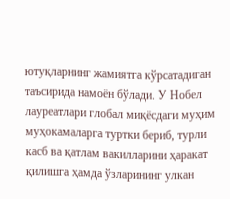ютуқларнинг жамиятга кўрсатадиган таъсирида намоён бўлади. У Нобел лауреатлари глобал миқёсдаги муҳим муҳокамаларга туртки бериб, турли касб ва қатлам вакилларини ҳаракат қилишга ҳамда ўзларининг улкан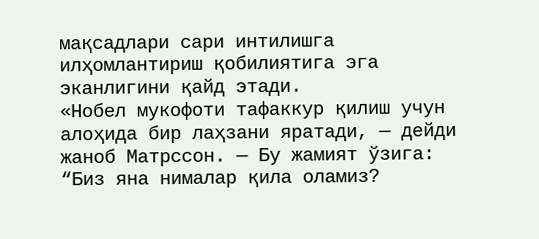мақсадлари сари интилишга илҳомлантириш қобилиятига эга эканлигини қайд этади.
«Нобел мукофоти тафаккур қилиш учун алоҳида бир лаҳзани яратади, — дейди жаноб Матрссон. — Бу жамият ўзига: “Биз яна нималар қила оламиз?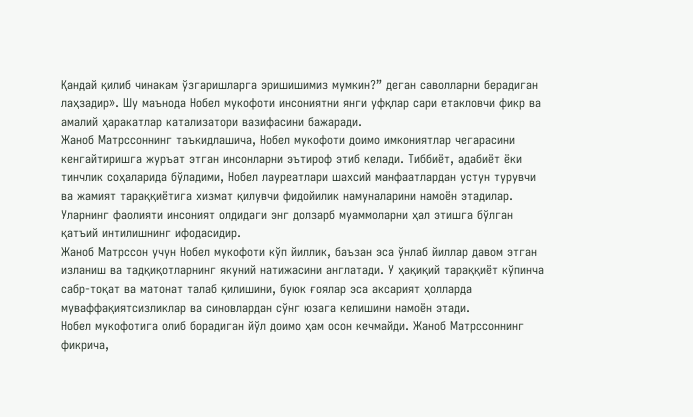Қандай қилиб чинакам ўзгаришларга эришишимиз мумкин?” деган саволларни берадиган лаҳзадир». Шу маънода Нобел мукофоти инсониятни янги уфқлар сари етакловчи фикр ва амалий ҳаракатлар катализатори вазифасини бажаради.
Жаноб Матрссоннинг таъкидлашича, Нобел мукофоти доимо имкониятлар чегарасини кенгайтиришга журъат этган инсонларни эътироф этиб келади. Тиббиёт, адабиёт ёки тинчлик соҳаларида бўладими, Нобел лауреатлари шахсий манфаатлардан устун турувчи ва жамият тараққиётига хизмат қилувчи фидойилик намуналарини намоён этадилар. Уларнинг фаолияти инсоният олдидаги энг долзарб муаммоларни ҳал этишга бўлган қатъий интилишнинг ифодасидир.
Жаноб Матрссон учун Нобел мукофоти кўп йиллик, баъзан эса ўнлаб йиллар давом этган изланиш ва тадқиқотларнинг якуний натижасини англатади. У ҳақиқий тараққиёт кўпинча сабр-тоқат ва матонат талаб қилишини, буюк ғоялар эса аксарият ҳолларда муваффақиятсизликлар ва синовлардан сўнг юзага келишини намоён этади.
Нобел мукофотига олиб борадиган йўл доимо ҳам осон кечмайди. Жаноб Матрссоннинг фикрича,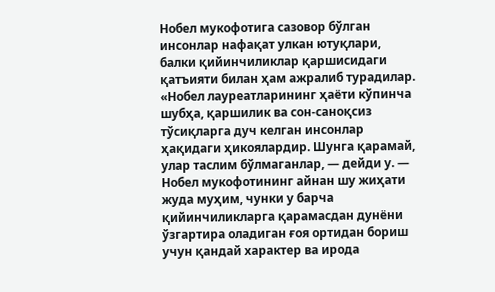Нобел мукофотига сазовор бўлган инсонлар нафақат улкан ютуқлари, балки қийинчиликлар қаршисидаги қатъияти билан ҳам ажралиб турадилар.
«Нобел лауреатларининг ҳаёти кўпинча шубҳа, қаршилик ва сон-саноқсиз тўсиқларга дуч келган инсонлар ҳақидаги ҳикоялардир. Шунга қарамай, улар таслим бўлмаганлар, — дейди у. — Нобел мукофотининг айнан шу жиҳати жуда муҳим, чунки у барча қийинчиликларга қарамасдан дунёни ўзгартира оладиган ғоя ортидан бориш учун қандай характер ва ирода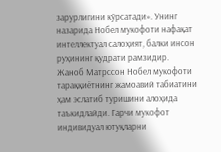зарурлигини кўрсатади». Унинг назарида Нобел мукофоти нафақат интеллектуал салоҳият, балки инсон руҳининг қудрати рамзидир.
Жаноб Матрссон Нобел мукофоти тараққиётнинг жамоавий табиатини ҳам эслатиб туришини алоҳида таъкидлайди. Гарчи мукофот индивидуал ютуқларни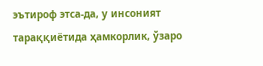эътироф этса-да, у инсоният тараққиётида ҳамкорлик, ўзаро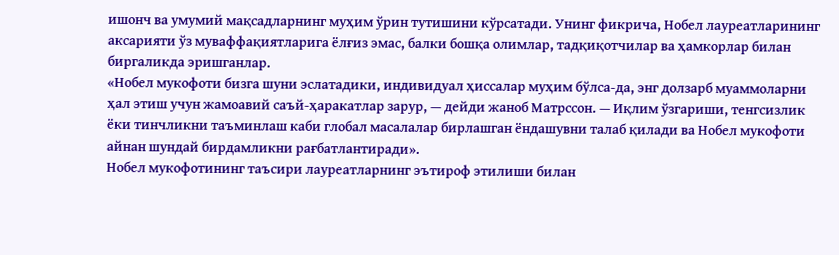ишонч ва умумий мақсадларнинг муҳим ўрин тутишини кўрсатади. Унинг фикрича, Нобел лауреатларининг аксарияти ўз муваффақиятларига ёлғиз эмас, балки бошқа олимлар, тадқиқотчилар ва ҳамкорлар билан биргаликда эришганлар.
«Нобел мукофоти бизга шуни эслатадики, индивидуал ҳиссалар муҳим бўлса-да, энг долзарб муаммоларни ҳал этиш учун жамоавий саъй-ҳаракатлар зарур, — дейди жаноб Матрссон. — Иқлим ўзгариши, тенгсизлик ёки тинчликни таъминлаш каби глобал масалалар бирлашган ёндашувни талаб қилади ва Нобел мукофоти айнан шундай бирдамликни рағбатлантиради».
Нобел мукофотининг таъсири лауреатларнинг эътироф этилиши билан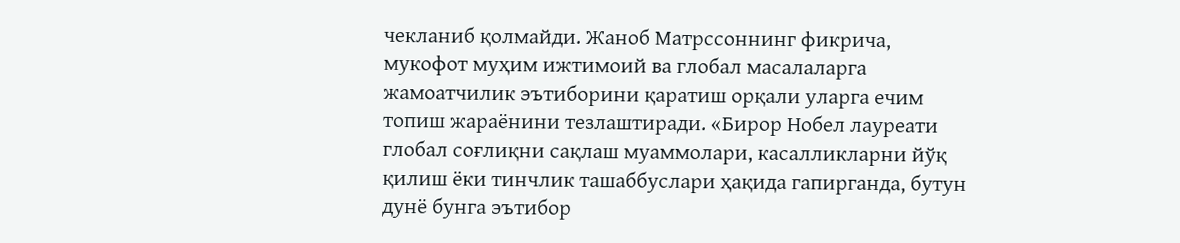чекланиб қолмайди. Жаноб Матрссоннинг фикрича, мукофот муҳим ижтимоий ва глобал масалаларга жамоатчилик эътиборини қаратиш орқали уларга ечим топиш жараёнини тезлаштиради. «Бирор Нобел лауреати глобал соғлиқни сақлаш муаммолари, касалликларни йўқ қилиш ёки тинчлик ташаббуслари ҳақида гапирганда, бутун дунё бунга эътибор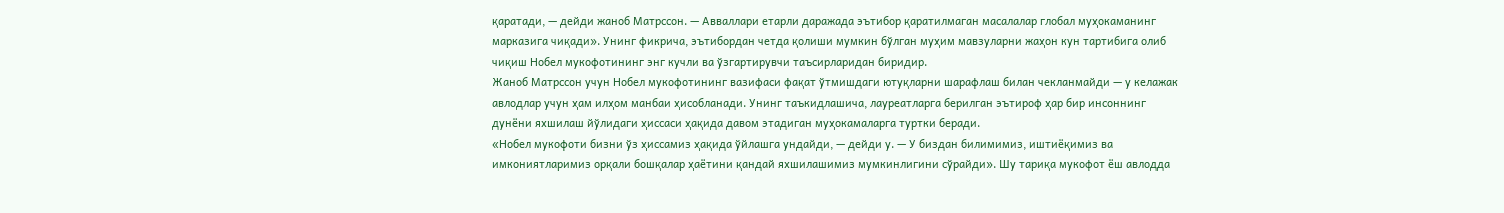қаратади, — дейди жаноб Матрссон. — Авваллари етарли даражада эътибор қаратилмаган масалалар глобал муҳокаманинг марказига чиқади». Унинг фикрича, эътибордан четда қолиши мумкин бўлган муҳим мавзуларни жаҳон кун тартибига олиб чиқиш Нобел мукофотининг энг кучли ва ўзгартирувчи таъсирларидан биридир.
Жаноб Матрссон учун Нобел мукофотининг вазифаси фақат ўтмишдаги ютуқларни шарафлаш билан чекланмайди — у келажак авлодлар учун ҳам илҳом манбаи ҳисобланади. Унинг таъкидлашича, лауреатларга берилган эътироф ҳар бир инсоннинг дунёни яхшилаш йўлидаги ҳиссаси ҳақида давом этадиган муҳокамаларга туртки беради.
«Нобел мукофоти бизни ўз ҳиссамиз ҳақида ўйлашга ундайди, — дейди у. — У биздан билимимиз, иштиёқимиз ва имкониятларимиз орқали бошқалар ҳаётини қандай яхшилашимиз мумкинлигини сўрайди». Шу тариқа мукофот ёш авлодда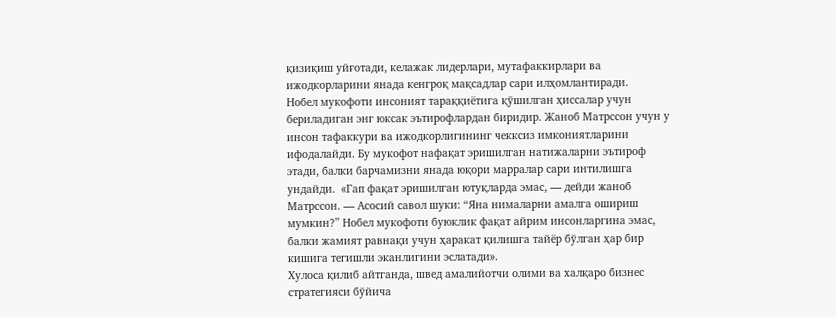қизиқиш уйғотади, келажак лидерлари, мутафаккирлари ва ижодкорларини янада кенгроқ мақсадлар сари илҳомлантиради.
Нобел мукофоти инсоният тараққиётига қўшилган ҳиссалар учун бериладиган энг юксак эътирофлардан биридир. Жаноб Матрссон учун у инсон тафаккури ва ижодкорлигининг чекксиз имкониятларини ифодалайди. Бу мукофот нафақат эришилган натижаларни эътироф этади, балки барчамизни янада юқори марралар сари интилишга ундайди.  «Гап фақат эришилган ютуқларда эмас, — дейди жаноб Матрссон. — Асосий савол шуки: “Яна нималарни амалга ошириш мумкин?” Нобел мукофоти буюклик фақат айрим инсонларгина эмас, балки жамият равнақи учун ҳаракат қилишга тайёр бўлган ҳар бир кишига тегишли эканлигини эслатади».
Хулоса қилиб айтганда, швед амалийотчи олими ва халқаро бизнес стратегияси бўйича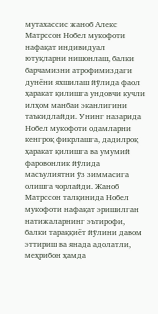мутахассис жаноб Алекс Матрссон Нобел мукофоти нафақат индивидуал ютуқларни нишонлаш, балки барчамизни атрофимиздаги дунёни яхшилаш йўлида фаол ҳаракат қилишга ундовчи кучли илҳом манбаи эканлигини таъкидлайди. Унинг назарида Нобел мукофоти одамларни кенгроқ фикрлашга, дадилроқ ҳаракат қилишга ва умумий фаровонлик йўлида масъулиятни ўз зиммасига олишга чорлайди. Жаноб Матрссон талқинида Нобел мукофоти нафақат эришилган натижаларнинг эътирофи, балки тараққиёт йўлини давом эттириш ва янада адолатли, меҳрибон ҳамда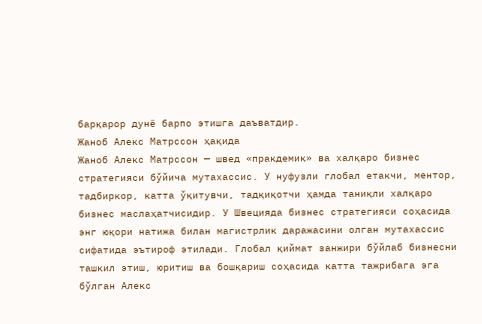барқарор дунё барпо этишга даъватдир.
Жаноб Алекс Матрссон ҳақида
Жаноб Алекс Матрссон — швед «пракдемик» ва халқаро бизнес стратегияси бўйича мутахассис. У нуфузли глобал етакчи, ментор, тадбиркор, катта ўқитувчи, тадқиқотчи ҳамда таниқли халқаро бизнес маслаҳатчисидир. У Швецияда бизнес стратегияси соҳасида энг юқори натижа билан магистрлик даражасини олган мутахассис сифатида эътироф этилади. Глобал қиймат занжири бўйлаб бизнесни ташкил этиш, юритиш ва бошқариш соҳасида катта тажрибага эга бўлган Алекс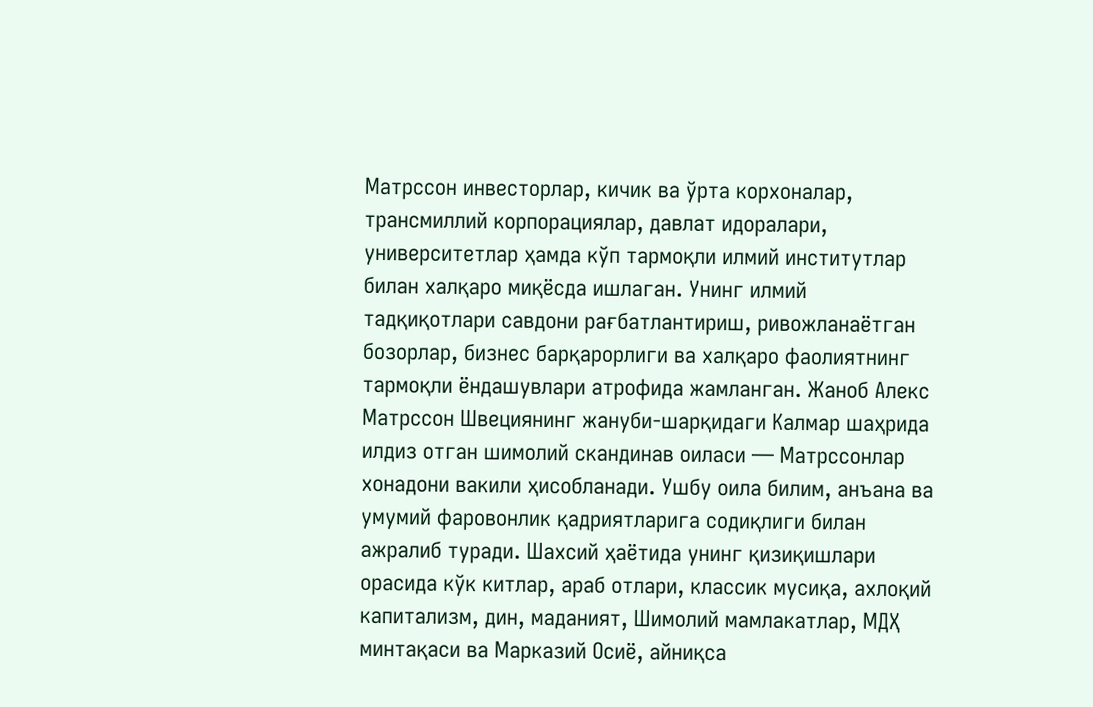Матрссон инвесторлар, кичик ва ўрта корхоналар, трансмиллий корпорациялар, давлат идоралари, университетлар ҳамда кўп тармоқли илмий институтлар билан халқаро миқёсда ишлаган. Унинг илмий тадқиқотлари савдони рағбатлантириш, ривожланаётган бозорлар, бизнес барқарорлиги ва халқаро фаолиятнинг тармоқли ёндашувлари атрофида жамланган. Жаноб Алекс Матрссон Швециянинг жануби-шарқидаги Калмар шаҳрида илдиз отган шимолий скандинав оиласи — Матрссонлар хонадони вакили ҳисобланади. Ушбу оила билим, анъана ва умумий фаровонлик қадриятларига содиқлиги билан ажралиб туради. Шахсий ҳаётида унинг қизиқишлари орасида кўк китлар, араб отлари, классик мусиқа, ахлоқий капитализм, дин, маданият, Шимолий мамлакатлар, МДҲ минтақаси ва Марказий Осиё, айниқса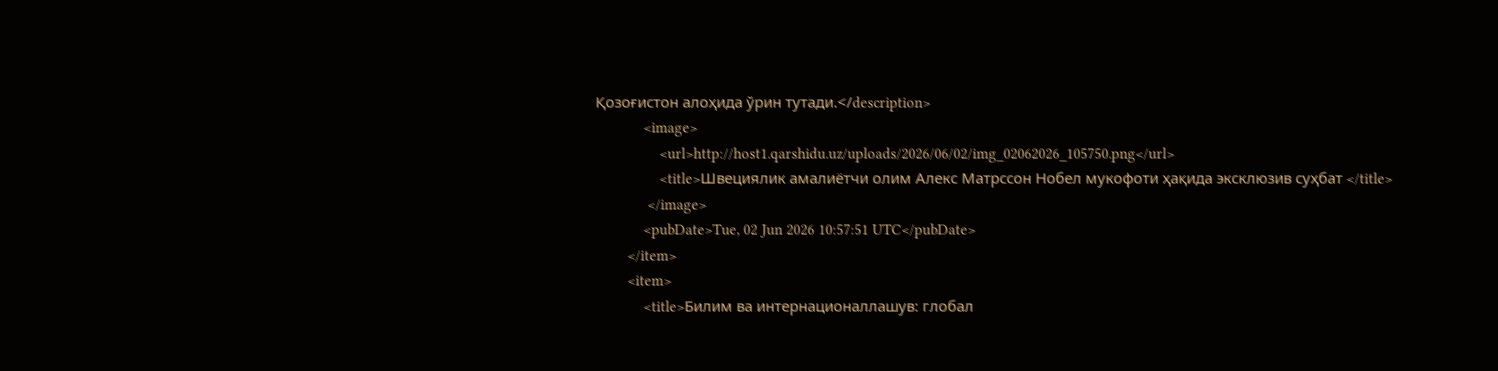Қозоғистон алоҳида ўрин тутади.</description>
            <image>
                <url>http://host1.qarshidu.uz/uploads/2026/06/02/img_02062026_105750.png</url>
                <title>Швециялик амалиётчи олим Алекс Матрссон Нобел мукофоти ҳақида эксклюзив суҳбат </title>
             </image>
            <pubDate>Tue, 02 Jun 2026 10:57:51 UTC</pubDate>
        </item>
        <item>
            <title>Билим ва интернационаллашув: глобал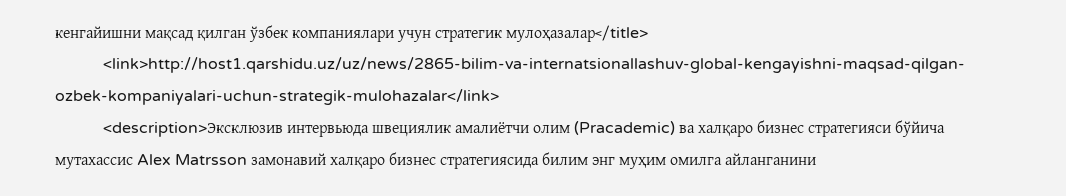кенгайишни мақсад қилган ўзбек компаниялари учун стратегик мулоҳазалар</title>
            <link>http://host1.qarshidu.uz/uz/news/2865-bilim-va-internatsionallashuv-global-kengayishni-maqsad-qilgan-ozbek-kompaniyalari-uchun-strategik-mulohazalar</link>
            <description>Эксклюзив интервьюда швециялик амалиётчи олим (Pracademic) ва халқаро бизнес стратегияси бўйича мутахассис Alex Matrsson замонавий халқаро бизнес стратегиясида билим энг муҳим омилга айланганини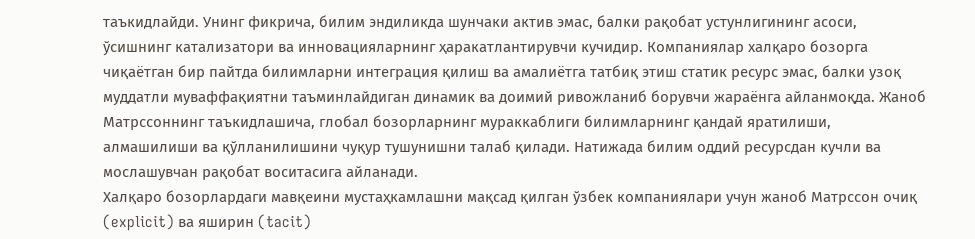таъкидлайди. Унинг фикрича, билим эндиликда шунчаки актив эмас, балки рақобат устунлигининг асоси, ўсишнинг катализатори ва инновацияларнинг ҳаракатлантирувчи кучидир. Компаниялар халқаро бозорга чиқаётган бир пайтда билимларни интеграция қилиш ва амалиётга татбиқ этиш статик ресурс эмас, балки узоқ муддатли муваффақиятни таъминлайдиган динамик ва доимий ривожланиб борувчи жараёнга айланмоқда. Жаноб Матрссоннинг таъкидлашича, глобал бозорларнинг мураккаблиги билимларнинг қандай яратилиши, алмашилиши ва қўлланилишини чуқур тушунишни талаб қилади. Натижада билим оддий ресурсдан кучли ва мослашувчан рақобат воситасига айланади.
Халқаро бозорлардаги мавқеини мустаҳкамлашни мақсад қилган ўзбек компаниялари учун жаноб Матрссон очиқ (explicit) ва яширин (tacit)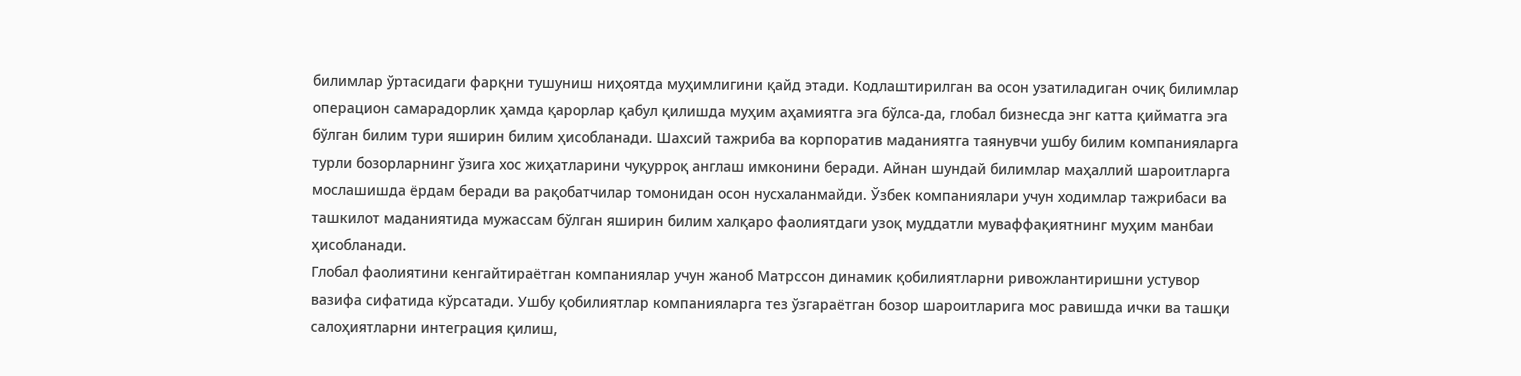билимлар ўртасидаги фарқни тушуниш ниҳоятда муҳимлигини қайд этади. Кодлаштирилган ва осон узатиладиган очиқ билимлар операцион самарадорлик ҳамда қарорлар қабул қилишда муҳим аҳамиятга эга бўлса-да, глобал бизнесда энг катта қийматга эга бўлган билим тури яширин билим ҳисобланади. Шахсий тажриба ва корпоратив маданиятга таянувчи ушбу билим компанияларга турли бозорларнинг ўзига хос жиҳатларини чуқурроқ англаш имконини беради. Айнан шундай билимлар маҳаллий шароитларга мослашишда ёрдам беради ва рақобатчилар томонидан осон нусхаланмайди. Ўзбек компаниялари учун ходимлар тажрибаси ва ташкилот маданиятида мужассам бўлган яширин билим халқаро фаолиятдаги узоқ муддатли муваффақиятнинг муҳим манбаи ҳисобланади.
Глобал фаолиятини кенгайтираётган компаниялар учун жаноб Матрссон динамик қобилиятларни ривожлантиришни устувор вазифа сифатида кўрсатади. Ушбу қобилиятлар компанияларга тез ўзгараётган бозор шароитларига мос равишда ички ва ташқи салоҳиятларни интеграция қилиш,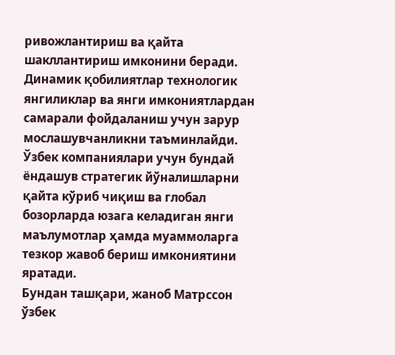ривожлантириш ва қайта шакллантириш имконини беради. Динамик қобилиятлар технологик янгиликлар ва янги имкониятлардан самарали фойдаланиш учун зарур мослашувчанликни таъминлайди. Ўзбек компаниялари учун бундай ёндашув стратегик йўналишларни қайта кўриб чиқиш ва глобал бозорларда юзага келадиган янги маълумотлар ҳамда муаммоларга тезкор жавоб бериш имкониятини яратади.
Бундан ташқари, жаноб Матрссон ўзбек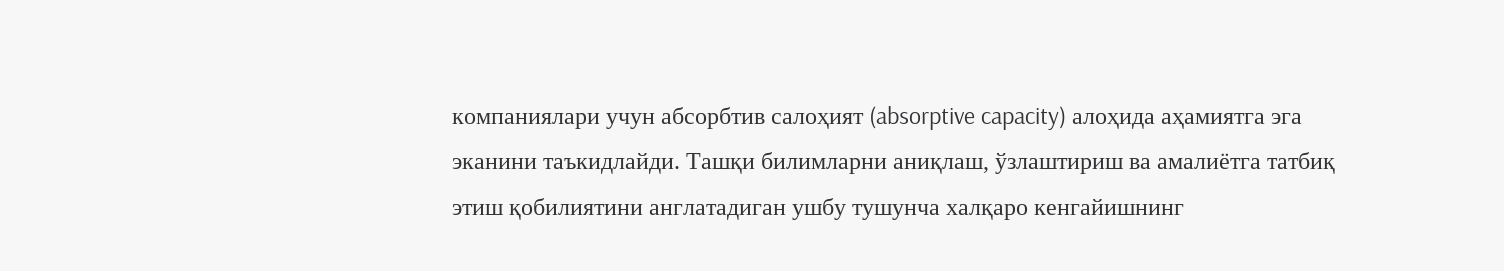компаниялари учун абсорбтив салоҳият (absorptive capacity) алоҳида аҳамиятга эга эканини таъкидлайди. Ташқи билимларни аниқлаш, ўзлаштириш ва амалиётга татбиқ этиш қобилиятини англатадиган ушбу тушунча халқаро кенгайишнинг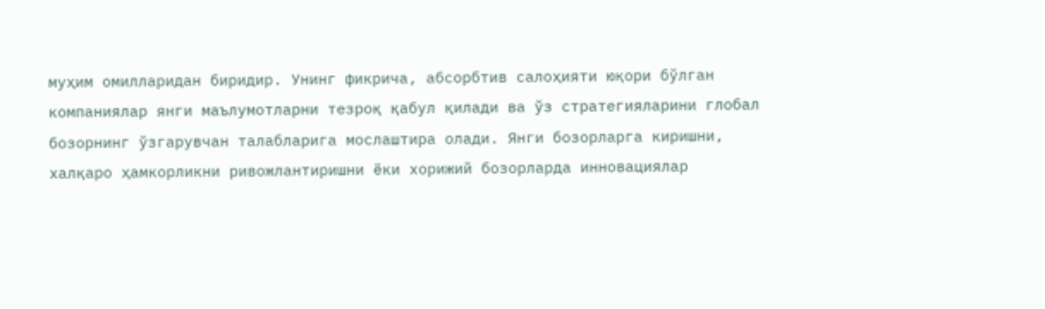муҳим омилларидан биридир. Унинг фикрича, абсорбтив салоҳияти юқори бўлган компаниялар янги маълумотларни тезроқ қабул қилади ва ўз стратегияларини глобал бозорнинг ўзгарувчан талабларига мослаштира олади. Янги бозорларга киришни, халқаро ҳамкорликни ривожлантиришни ёки хорижий бозорларда инновациялар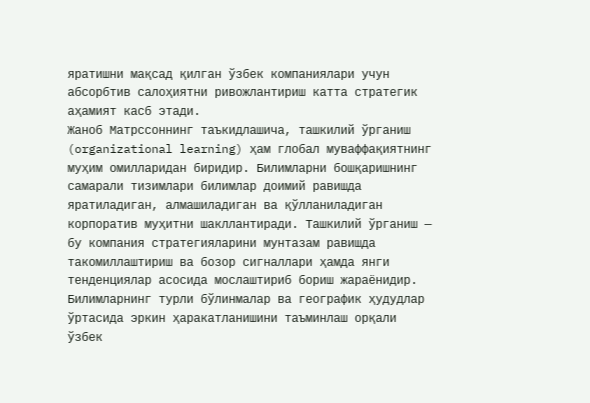яратишни мақсад қилган ўзбек компаниялари учун абсорбтив салоҳиятни ривожлантириш катта стратегик аҳамият касб этади.
Жаноб Матрссоннинг таъкидлашича, ташкилий ўрганиш (organizational learning) ҳам глобал муваффақиятнинг муҳим омилларидан биридир. Билимларни бошқаришнинг самарали тизимлари билимлар доимий равишда яратиладиган, алмашиладиган ва қўлланиладиган корпоратив муҳитни шакллантиради. Ташкилий ўрганиш — бу компания стратегияларини мунтазам равишда такомиллаштириш ва бозор сигналлари ҳамда янги тенденциялар асосида мослаштириб бориш жараёнидир. Билимларнинг турли бўлинмалар ва географик ҳудудлар ўртасида эркин ҳаракатланишини таъминлаш орқали ўзбек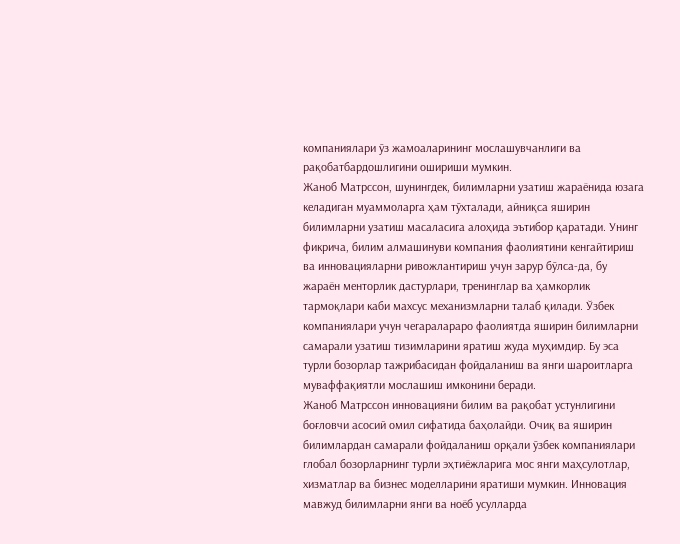компаниялари ўз жамоаларининг мослашувчанлиги ва рақобатбардошлигини ошириши мумкин.
Жаноб Матрссон, шунингдек, билимларни узатиш жараёнида юзага келадиган муаммоларга ҳам тўхталади, айниқса яширин билимларни узатиш масаласига алоҳида эътибор қаратади. Унинг фикрича, билим алмашинуви компания фаолиятини кенгайтириш ва инновацияларни ривожлантириш учун зарур бўлса-да, бу жараён менторлик дастурлари, тренинглар ва ҳамкорлик тармоқлари каби махсус механизмларни талаб қилади. Ўзбек компаниялари учун чегаралараро фаолиятда яширин билимларни самарали узатиш тизимларини яратиш жуда муҳимдир. Бу эса турли бозорлар тажрибасидан фойдаланиш ва янги шароитларга муваффақиятли мослашиш имконини беради.
Жаноб Матрссон инновацияни билим ва рақобат устунлигини боғловчи асосий омил сифатида баҳолайди. Очиқ ва яширин билимлардан самарали фойдаланиш орқали ўзбек компаниялари глобал бозорларнинг турли эҳтиёжларига мос янги маҳсулотлар, хизматлар ва бизнес моделларини яратиши мумкин. Инновация мавжуд билимларни янги ва ноёб усулларда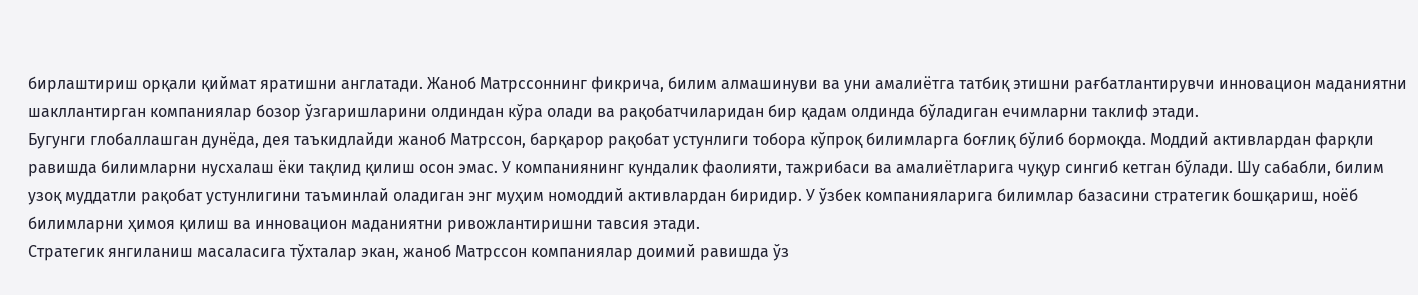бирлаштириш орқали қиймат яратишни англатади. Жаноб Матрссоннинг фикрича, билим алмашинуви ва уни амалиётга татбиқ этишни рағбатлантирувчи инновацион маданиятни шакллантирган компаниялар бозор ўзгаришларини олдиндан кўра олади ва рақобатчиларидан бир қадам олдинда бўладиган ечимларни таклиф этади.
Бугунги глобаллашган дунёда, дея таъкидлайди жаноб Матрссон, барқарор рақобат устунлиги тобора кўпроқ билимларга боғлиқ бўлиб бормоқда. Моддий активлардан фарқли равишда билимларни нусхалаш ёки тақлид қилиш осон эмас. У компаниянинг кундалик фаолияти, тажрибаси ва амалиётларига чуқур сингиб кетган бўлади. Шу сабабли, билим узоқ муддатли рақобат устунлигини таъминлай оладиган энг муҳим номоддий активлардан биридир. У ўзбек компанияларига билимлар базасини стратегик бошқариш, ноёб билимларни ҳимоя қилиш ва инновацион маданиятни ривожлантиришни тавсия этади.
Стратегик янгиланиш масаласига тўхталар экан, жаноб Матрссон компаниялар доимий равишда ўз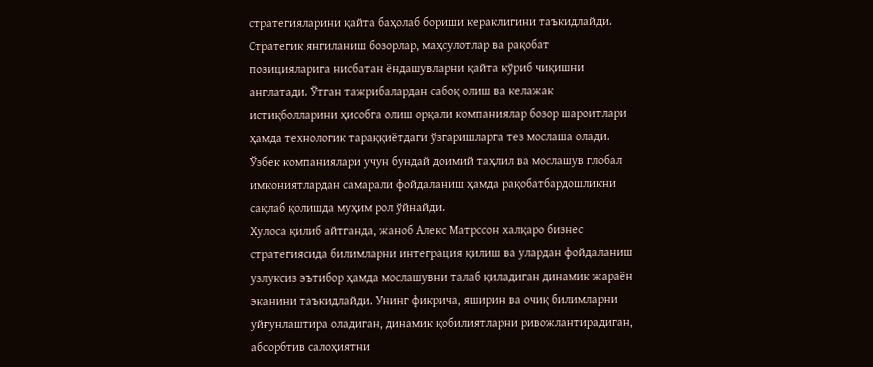стратегияларини қайта баҳолаб бориши кераклигини таъкидлайди. Стратегик янгиланиш бозорлар, маҳсулотлар ва рақобат позицияларига нисбатан ёндашувларни қайта кўриб чиқишни англатади. Ўтган тажрибалардан сабоқ олиш ва келажак истиқболларини ҳисобга олиш орқали компаниялар бозор шароитлари ҳамда технологик тараққиётдаги ўзгаришларга тез мослаша олади. Ўзбек компаниялари учун бундай доимий таҳлил ва мослашув глобал имкониятлардан самарали фойдаланиш ҳамда рақобатбардошликни сақлаб қолишда муҳим рол ўйнайди.
Хулоса қилиб айтганда, жаноб Алекс Матрссон халқаро бизнес стратегиясида билимларни интеграция қилиш ва улардан фойдаланиш узлуксиз эътибор ҳамда мослашувни талаб қиладиган динамик жараён эканини таъкидлайди. Унинг фикрича, яширин ва очиқ билимларни уйғунлаштира оладиган, динамик қобилиятларни ривожлантирадиган, абсорбтив салоҳиятни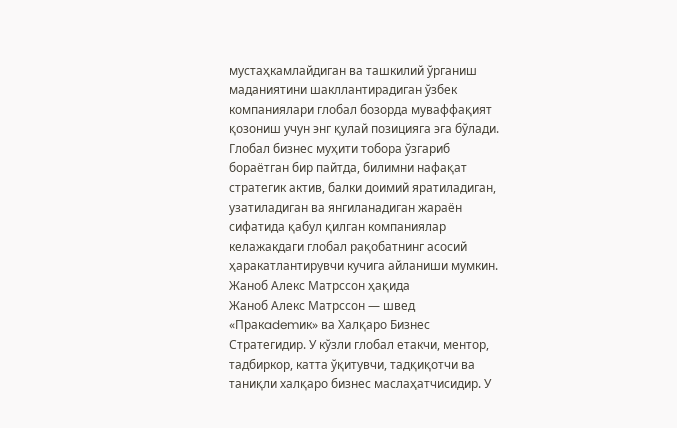мустаҳкамлайдиган ва ташкилий ўрганиш маданиятини шакллантирадиган ўзбек компаниялари глобал бозорда муваффақият қозониш учун энг қулай позицияга эга бўлади. Глобал бизнес муҳити тобора ўзгариб бораётган бир пайтда, билимни нафақат стратегик актив, балки доимий яратиладиган, узатиладиган ва янгиланадиган жараён сифатида қабул қилган компаниялар келажакдаги глобал рақобатнинг асосий ҳаракатлантирувчи кучига айланиши мумкин.
Жаноб Алекс Матрссон ҳақида
Жаноб Алекс Матрссон — швед «Пракademик» ва Халқаро Бизнес Стратегидир. У кўзли глобал етакчи, ментор, тадбиркор, катта ўқитувчи, тадқиқотчи ва таниқли халқаро бизнес маслаҳатчисидир. У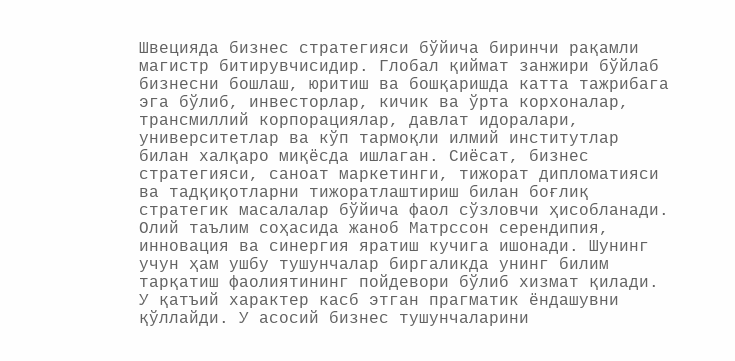Швецияда бизнес стратегияси бўйича биринчи рақамли магистр битирувчисидир. Глобал қиймат занжири бўйлаб бизнесни бошлаш, юритиш ва бошқаришда катта тажрибага эга бўлиб, инвесторлар, кичик ва ўрта корхоналар, трансмиллий корпорациялар, давлат идоралари, университетлар ва кўп тармоқли илмий институтлар билан халқаро миқёсда ишлаган. Сиёсат, бизнес стратегияси, саноат маркетинги, тижорат дипломатияси ва тадқиқотларни тижоратлаштириш билан боғлиқ стратегик масалалар бўйича фаол сўзловчи ҳисобланади. Олий таълим соҳасида жаноб Матрссон серендипия, инновация ва синергия яратиш кучига ишонади. Шунинг учун ҳам ушбу тушунчалар биргаликда унинг билим тарқатиш фаолиятининг пойдевори бўлиб хизмат қилади. У қатъий характер касб этган прагматик ёндашувни қўллайди. У асосий бизнес тушунчаларини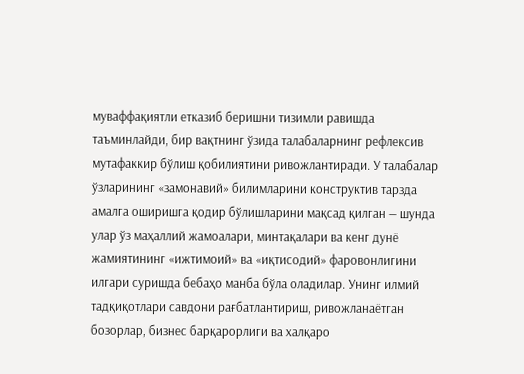муваффақиятли етказиб беришни тизимли равишда таъминлайди, бир вақтнинг ўзида талабаларнинг рефлексив мутафаккир бўлиш қобилиятини ривожлантиради. У талабалар ўзларининг «замонавий» билимларини конструктив тарзда амалга оширишга қодир бўлишларини мақсад қилган — шунда улар ўз маҳаллий жамоалари, минтақалари ва кенг дунё жамиятининг «ижтимоий» ва «иқтисодий» фаровонлигини илгари суришда бебаҳо манба бўла оладилар. Унинг илмий тадқиқотлари савдони рағбатлантириш, ривожланаётган бозорлар, бизнес барқарорлиги ва халқаро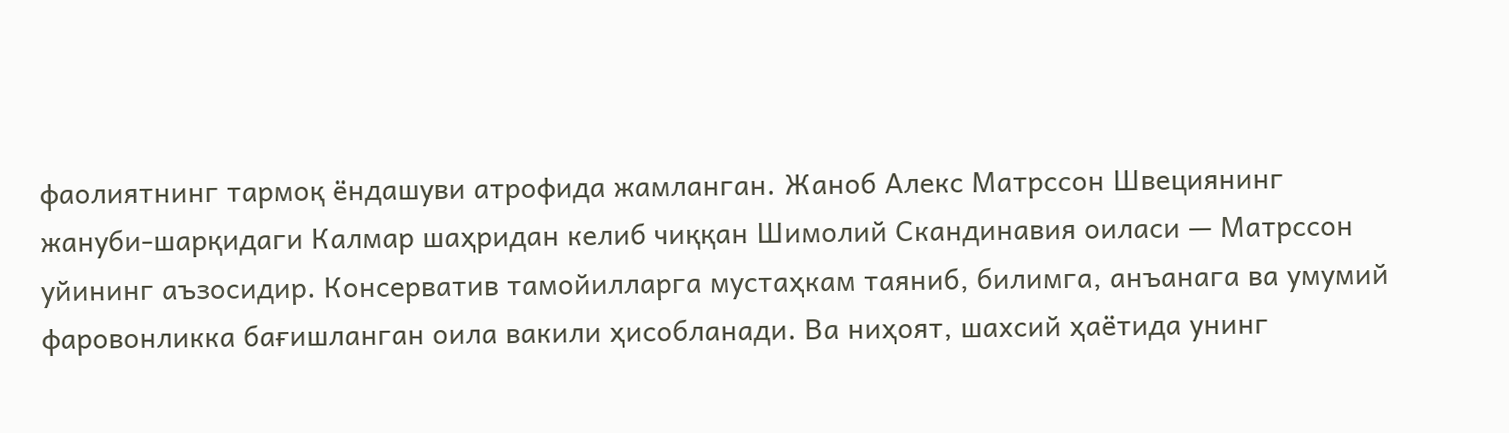фаолиятнинг тармоқ ёндашуви атрофида жамланган. Жаноб Алекс Матрссон Швециянинг жануби-шарқидаги Калмар шаҳридан келиб чиққан Шимолий Скандинавия оиласи — Матрссон уйининг аъзосидир. Консерватив тамойилларга мустаҳкам таяниб, билимга, анъанага ва умумий фаровонликка бағишланган оила вакили ҳисобланади. Ва ниҳоят, шахсий ҳаётида унинг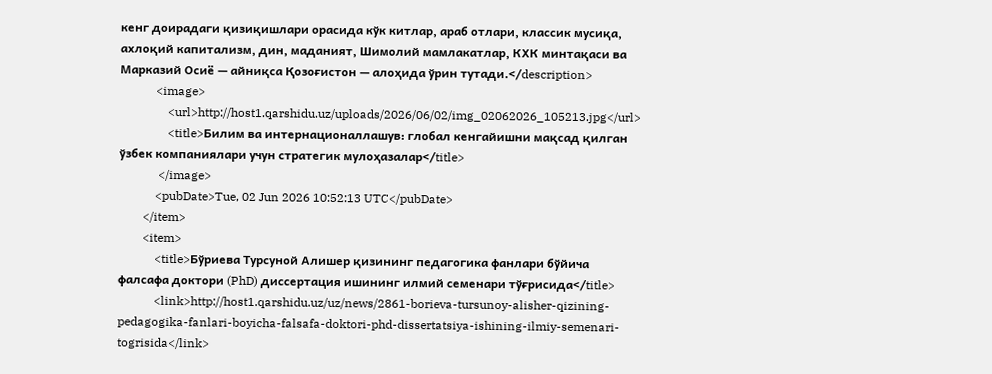кенг доирадаги қизиқишлари орасида кўк китлар, араб отлари, классик мусиқа, ахлоқий капитализм, дин, маданият, Шимолий мамлакатлар, КХК минтақаси ва Марказий Осиё — айниқса Қозоғистон — алоҳида ўрин тутади.</description>
            <image>
                <url>http://host1.qarshidu.uz/uploads/2026/06/02/img_02062026_105213.jpg</url>
                <title>Билим ва интернационаллашув: глобал кенгайишни мақсад қилган ўзбек компаниялари учун стратегик мулоҳазалар</title>
             </image>
            <pubDate>Tue, 02 Jun 2026 10:52:13 UTC</pubDate>
        </item>
        <item>
            <title>Бўриева Турсуной Алишер қизининг педагогика фанлари бўйича фалсафа доктори (PhD) диссертация ишининг илмий семенари тўғрисида</title>
            <link>http://host1.qarshidu.uz/uz/news/2861-borieva-tursunoy-alisher-qizining-pedagogika-fanlari-boyicha-falsafa-doktori-phd-dissertatsiya-ishining-ilmiy-semenari-togrisida</link>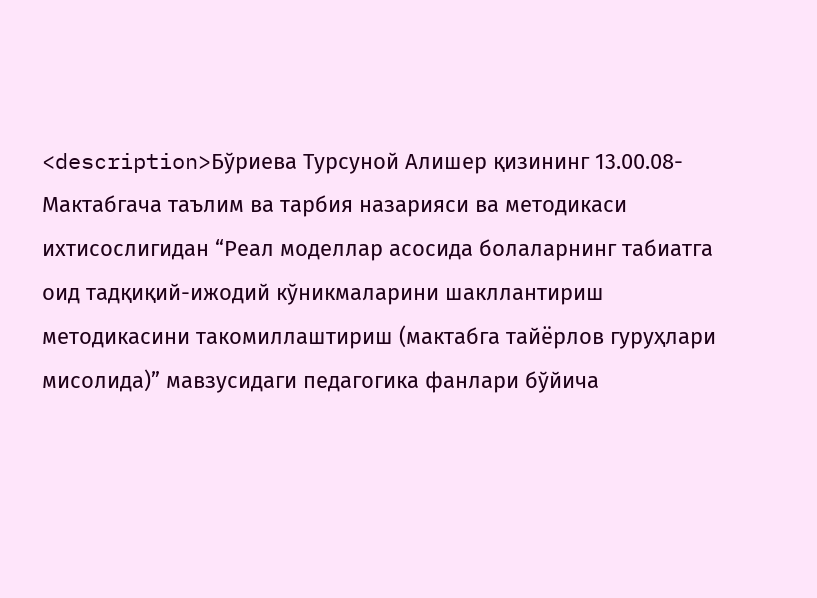<description>Бўриева Турсуной Алишер қизининг 13.00.08-Мактабгача таълим ва тарбия назарияси ва методикаси ихтисослигидан “Реал моделлар асосида болаларнинг табиатга оид тадқиқий-ижодий кўникмаларини шакллантириш методикасини такомиллаштириш (мактабга тайёрлов гуруҳлари мисолида)” мавзусидаги педагогика фанлари бўйича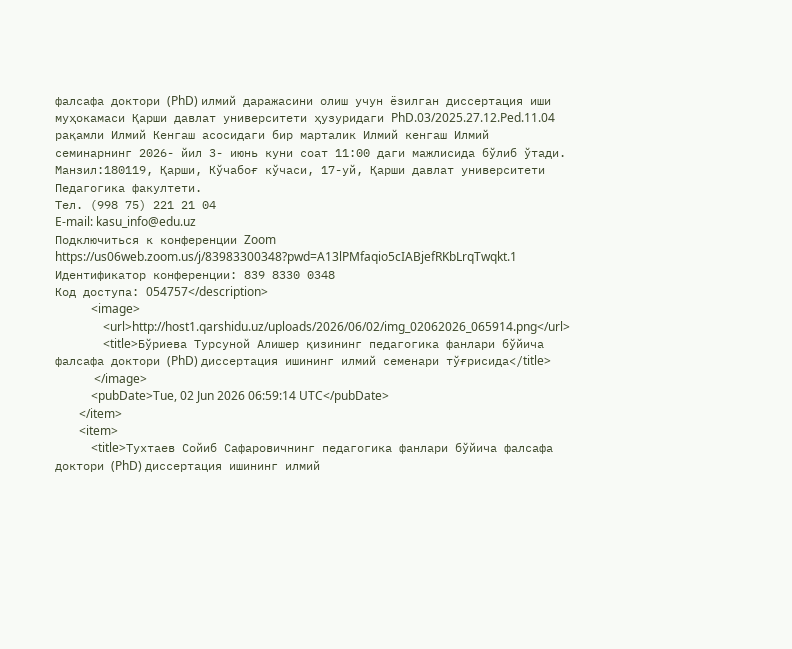фалсафа доктори (PhD) илмий даражасини олиш учун ёзилган диссертация иши муҳокамаси Қарши давлат университети ҳузуридаги PhD.03/2025.27.12.Ped.11.04 рақамли Илмий Кенгаш асосидаги бир марталик Илмий кенгаш Илмий семинарнинг 2026- йил 3- июнь куни соат 11:00 даги мажлисида бўлиб ўтади.
Манзил:180119, Қарши, Кўчабоғ кўчаси, 17-уй, Қарши давлат университети Педагогика факултети.
Тел. (998 75) 221 21 04
E-mail: kasu_info@edu.uz
Подключиться к конференции Zoom
https://us06web.zoom.us/j/83983300348?pwd=A13lPMfaqio5cIABjefRKbLrqTwqkt.1
Идентификатор конференции: 839 8330 0348
Код доступа: 054757</description>
            <image>
                <url>http://host1.qarshidu.uz/uploads/2026/06/02/img_02062026_065914.png</url>
                <title>Бўриева Турсуной Алишер қизининг педагогика фанлари бўйича фалсафа доктори (PhD) диссертация ишининг илмий семенари тўғрисида</title>
             </image>
            <pubDate>Tue, 02 Jun 2026 06:59:14 UTC</pubDate>
        </item>
        <item>
            <title>Тухтаев Сойиб Сафаровичнинг педагогика фанлари бўйича фалсафа доктори (PhD) диссертация ишининг илмий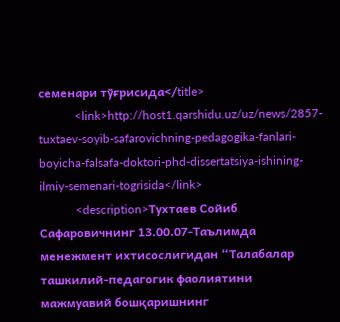семенари тўғрисида</title>
            <link>http://host1.qarshidu.uz/uz/news/2857-tuxtaev-soyib-safarovichning-pedagogika-fanlari-boyicha-falsafa-doktori-phd-dissertatsiya-ishining-ilmiy-semenari-togrisida</link>
            <description>Тухтаев Сойиб Сафаровичнинг 13.00.07-Таълимда менежмент ихтисослигидан “Талабалар ташкилий-педагогик фаолиятини мажмуавий бошқаришнинг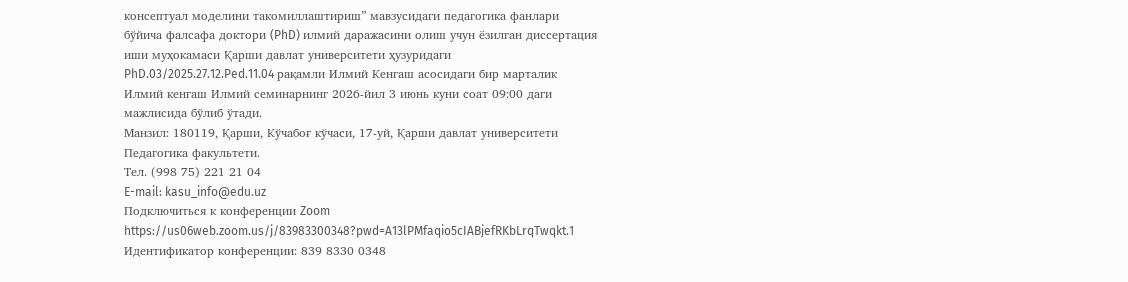консептуал моделини такомиллаштириш” мавзусидаги педагогика фанлари бўйича фалсафа доктори (PhD) илмий даражасини олиш учун ёзилган диссертация иши муҳокамаси Қарши давлат университети ҳузуридаги PhD.03/2025.27.12.Ped.11.04 рақамли Илмий Кенгаш асосидаги бир марталик Илмий кенгаш Илмий семинарнинг 2026-йил 3 июнь куни соат 09:00 даги мажлисида бўлиб ўтади.
Манзил: 180119, Қарши, Кўчабоғ кўчаси, 17-уй, Қарши давлат университети Педагогика факультети.
Тел. (998 75) 221 21 04
E-mail: kasu_info@edu.uz
Подключиться к конференции Zoom
https://us06web.zoom.us/j/83983300348?pwd=A13lPMfaqio5cIABjefRKbLrqTwqkt.1
Идентификатор конференции: 839 8330 0348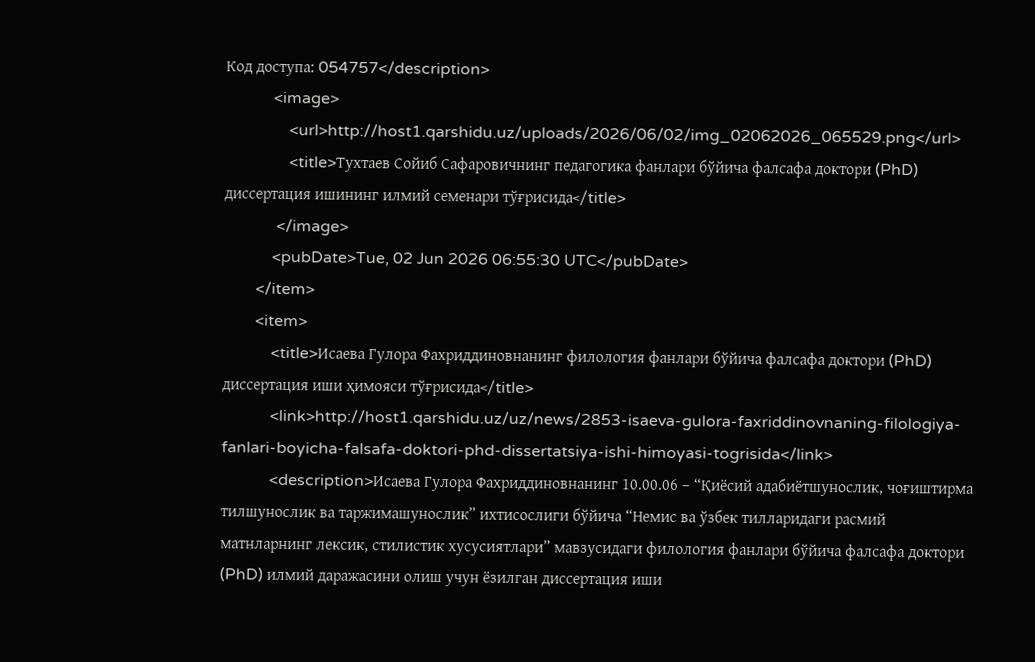Код доступа: 054757</description>
            <image>
                <url>http://host1.qarshidu.uz/uploads/2026/06/02/img_02062026_065529.png</url>
                <title>Тухтаев Сойиб Сафаровичнинг педагогика фанлари бўйича фалсафа доктори (PhD) диссертация ишининг илмий семенари тўғрисида</title>
             </image>
            <pubDate>Tue, 02 Jun 2026 06:55:30 UTC</pubDate>
        </item>
        <item>
            <title>Исаева Гулора Фахриддиновнанинг филология фанлари бўйича фалсафа доктори (PhD) диссертация иши ҳимояси тўғрисида</title>
            <link>http://host1.qarshidu.uz/uz/news/2853-isaeva-gulora-faxriddinovnaning-filologiya-fanlari-boyicha-falsafa-doktori-phd-dissertatsiya-ishi-himoyasi-togrisida</link>
            <description>Исаева Гулора Фахриддиновнанинг 10.00.06 – “Қиёсий адабиётшунослик, чоғиштирма тилшунослик ва таржимашунослик” ихтисослиги бўйича “Немис ва ўзбек тилларидаги расмий матнларнинг лексик, стилистик хусусиятлари” мавзусидаги филология фанлари бўйича фалсафа доктори (PhD) илмий даражасини олиш учун ёзилган диссертация иши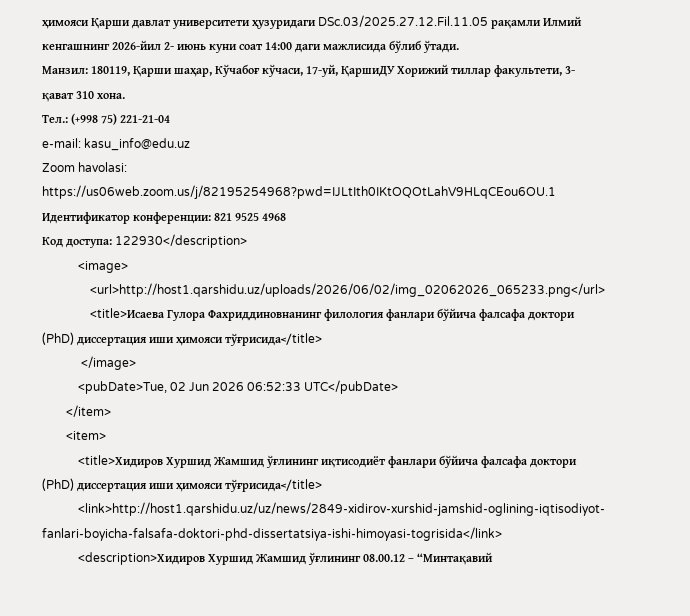ҳимояси Қарши давлат университети ҳузуридаги DSc.03/2025.27.12.Fil.11.05 рақамли Илмий кенгашнинг 2026-йил 2- июнь куни соат 14:00 даги мажлисида бўлиб ўтади.
Манзил: 180119, Қарши шаҳар, Кўчабоғ кўчаси, 17-уй, ҚаршиДУ Хорижий тиллар факультети, 3-қават 310 хона.
Тел.: (+998 75) 221-21-04
e-mail: kasu_info@edu.uz
Zoom havolasi:
https://us06web.zoom.us/j/82195254968?pwd=IJLtIth0IKtOQOtLahV9HLqCEou6OU.1
Идентификатор конференции: 821 9525 4968
Код доступа: 122930</description>
            <image>
                <url>http://host1.qarshidu.uz/uploads/2026/06/02/img_02062026_065233.png</url>
                <title>Исаева Гулора Фахриддиновнанинг филология фанлари бўйича фалсафа доктори (PhD) диссертация иши ҳимояси тўғрисида</title>
             </image>
            <pubDate>Tue, 02 Jun 2026 06:52:33 UTC</pubDate>
        </item>
        <item>
            <title>Хидиров Хуршид Жамшид ўғлининг иқтисодиёт фанлари бўйича фалсафа доктори (PhD) диссертация иши ҳимояси тўғрисида</title>
            <link>http://host1.qarshidu.uz/uz/news/2849-xidirov-xurshid-jamshid-oglining-iqtisodiyot-fanlari-boyicha-falsafa-doktori-phd-dissertatsiya-ishi-himoyasi-togrisida</link>
            <description>Хидиров Хуршид Жамшид ўғлининг 08.00.12 – “Минтақавий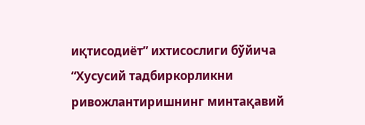иқтисодиёт” ихтисослиги бўйича “Хусусий тадбиркорликни ривожлантиришнинг минтақавий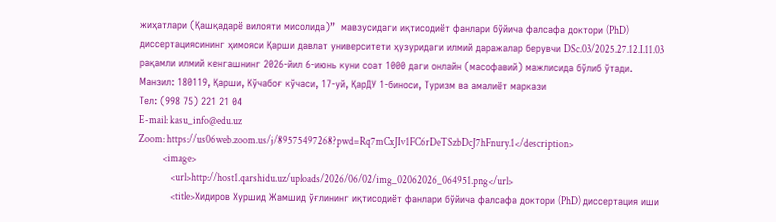жиҳатлари (Қашқадарё вилояти мисолида)”  мавзусидаги иқтисодиёт фанлари бўйича фалсафа доктори (PhD)  диссертациясининг ҳимояси Қарши давлат университети ҳузуридаги илмий даражалар берувчи DSc.03/2025.27.12.I.11.03 рақамли илмий кенгашнинг 2026-йил 6-июнь куни соат 1000 даги онлайн (масофавий) мажлисида бўлиб ўтади.
Манзил: 180119, Қарши, Кўчабоғ кўчаси, 17-уй, ҚарДУ 1-биноси, Туризм ва амалиёт маркази
Тел: (998 75) 221 21 04
E-mail: kasu_info@edu.uz
Zoom: https://us06web.zoom.us/j/89575497268?pwd=Rq7mCxJIv1FC6rDeTSzbDcJ7hFnury.1</description>
            <image>
                <url>http://host1.qarshidu.uz/uploads/2026/06/02/img_02062026_064951.png</url>
                <title>Хидиров Хуршид Жамшид ўғлининг иқтисодиёт фанлари бўйича фалсафа доктори (PhD) диссертация иши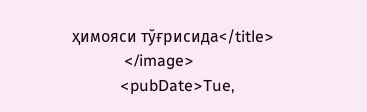ҳимояси тўғрисида</title>
             </image>
            <pubDate>Tue,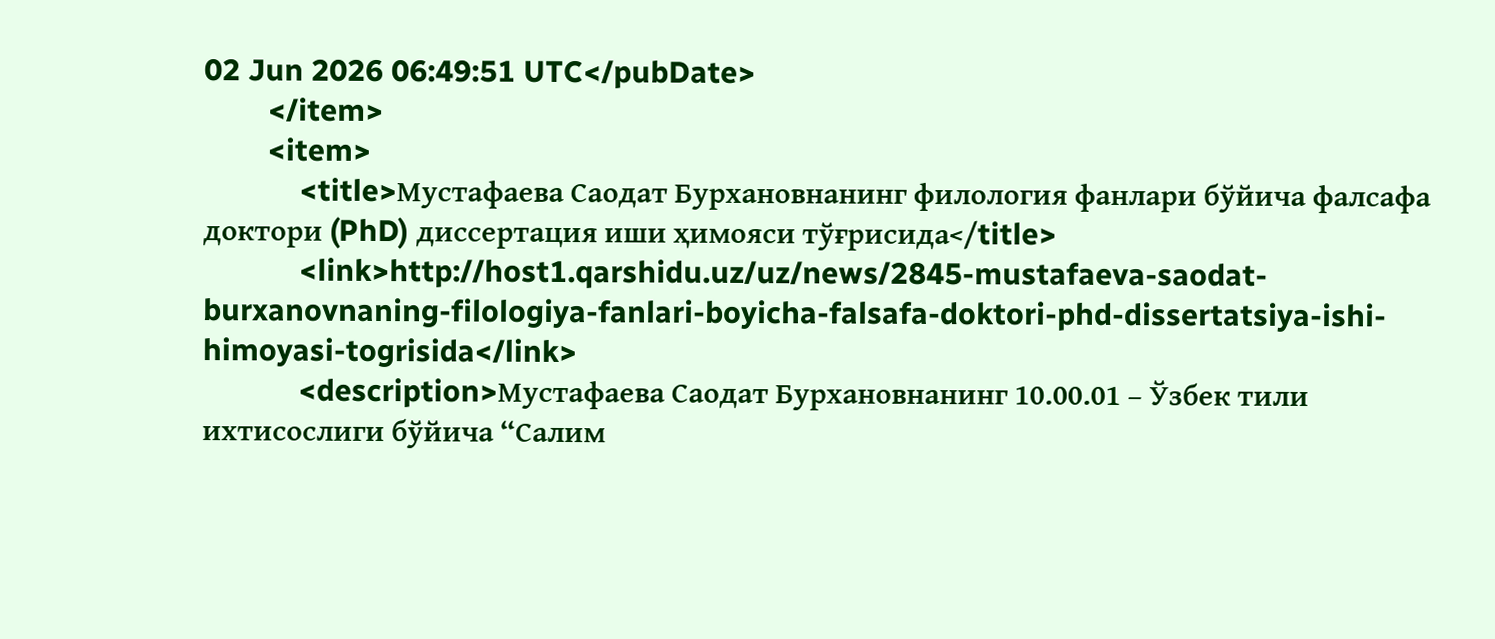02 Jun 2026 06:49:51 UTC</pubDate>
        </item>
        <item>
            <title>Мустафаева Саодат Бурхановнанинг филология фанлари бўйича фалсафа доктори (PhD) диссертация иши ҳимояси тўғрисида</title>
            <link>http://host1.qarshidu.uz/uz/news/2845-mustafaeva-saodat-burxanovnaning-filologiya-fanlari-boyicha-falsafa-doktori-phd-dissertatsiya-ishi-himoyasi-togrisida</link>
            <description>Мустафаева Саодат Бурхановнанинг 10.00.01 – Ўзбек тили ихтисослиги бўйича “Салим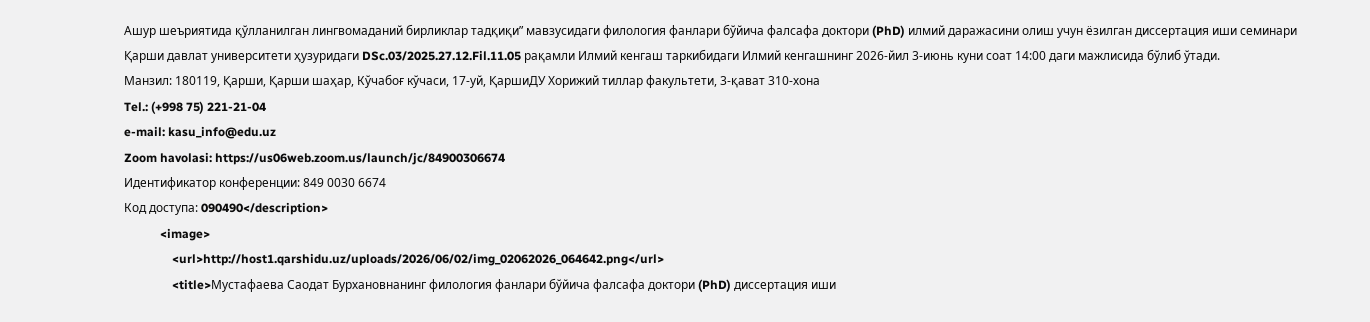Ашур шеъриятида қўлланилган лингвомаданий бирликлар тадқиқи” мавзусидаги филология фанлари бўйича фалсафа доктори (PhD) илмий даражасини олиш учун ёзилган диссертация иши семинари Қарши давлат университети ҳузуридаги DSc.03/2025.27.12.Fil.11.05 рақамли Илмий кенгаш таркибидаги Илмий кенгашнинг 2026-йил 3-июнь куни соат 14:00 даги мажлисида бўлиб ўтади.
Манзил: 180119, Қарши, Қарши шаҳар, Кўчабоғ кўчаси, 17-уй, ҚаршиДУ Хорижий тиллар факультети, 3-қават 310-хона
Tel.: (+998 75) 221-21-04
e-mail: kasu_info@edu.uz
Zoom havolasi: https://us06web.zoom.us/launch/jc/84900306674
Идентификатор конференции: 849 0030 6674
Код доступа: 090490</description>
            <image>
                <url>http://host1.qarshidu.uz/uploads/2026/06/02/img_02062026_064642.png</url>
                <title>Мустафаева Саодат Бурхановнанинг филология фанлари бўйича фалсафа доктори (PhD) диссертация иши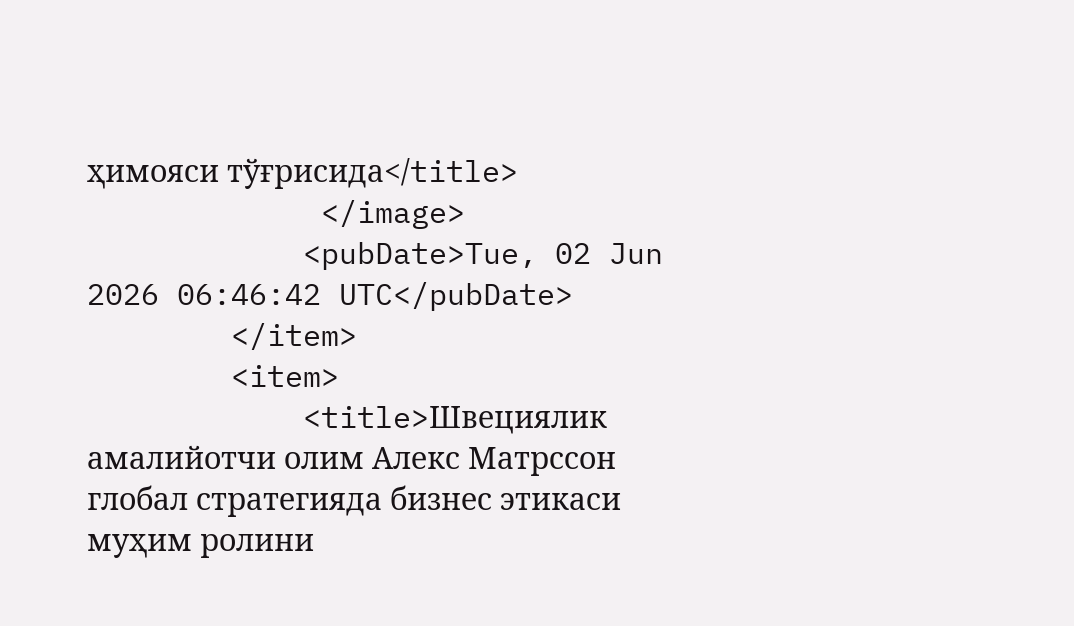ҳимояси тўғрисида</title>
             </image>
            <pubDate>Tue, 02 Jun 2026 06:46:42 UTC</pubDate>
        </item>
        <item>
            <title>Швециялик амалийотчи олим Алекс Матрссон глобал стратегияда бизнес этикаси муҳим ролини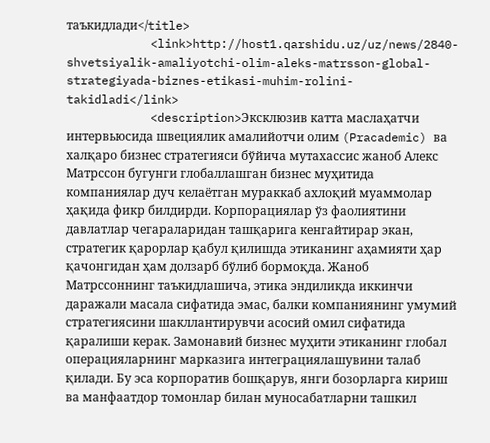таъкидлади</title>
            <link>http://host1.qarshidu.uz/uz/news/2840-shvetsiyalik-amaliyotchi-olim-aleks-matrsson-global-strategiyada-biznes-etikasi-muhim-rolini-takidladi</link>
            <description>Эксклюзив катта маслаҳатчи интервьюсида швециялик амалийотчи олим (Pracademic) ва халқаро бизнес стратегияси бўйича мутахассис жаноб Алекс Матрссон бугунги глобаллашган бизнес муҳитида компаниялар дуч келаётган мураккаб ахлоқий муаммолар ҳақида фикр билдирди. Корпорациялар ўз фаолиятини давлатлар чегараларидан ташқарига кенгайтирар экан, стратегик қарорлар қабул қилишда этиканинг аҳамияти ҳар қачонгидан ҳам долзарб бўлиб бормоқда. Жаноб Матрссоннинг таъкидлашича, этика эндиликда иккинчи даражали масала сифатида эмас, балки компаниянинг умумий стратегиясини шакллантирувчи асосий омил сифатида қаралиши керак. Замонавий бизнес муҳити этиканинг глобал операцияларнинг марказига интеграциялашувини талаб қилади. Бу эса корпоратив бошқарув, янги бозорларга кириш ва манфаатдор томонлар билан муносабатларни ташкил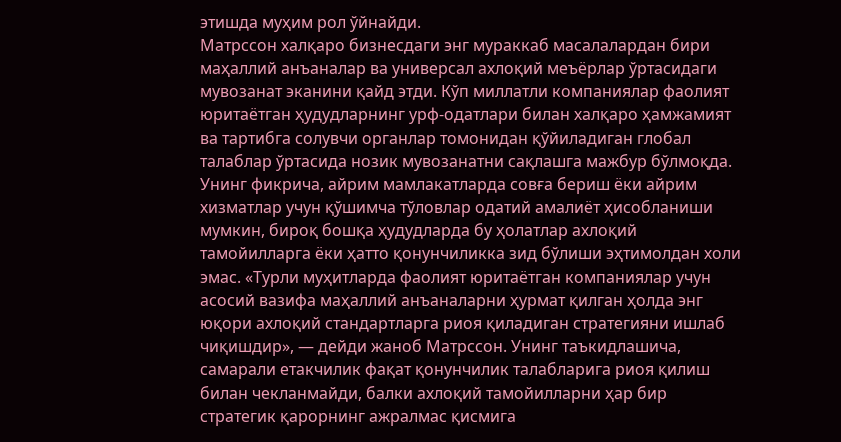этишда муҳим рол ўйнайди.
Матрссон халқаро бизнесдаги энг мураккаб масалалардан бири маҳаллий анъаналар ва универсал ахлоқий меъёрлар ўртасидаги мувозанат эканини қайд этди. Кўп миллатли компаниялар фаолият юритаётган ҳудудларнинг урф-одатлари билан халқаро ҳамжамият ва тартибга солувчи органлар томонидан қўйиладиган глобал талаблар ўртасида нозик мувозанатни сақлашга мажбур бўлмоқда. Унинг фикрича, айрим мамлакатларда совға бериш ёки айрим хизматлар учун қўшимча тўловлар одатий амалиёт ҳисобланиши мумкин, бироқ бошқа ҳудудларда бу ҳолатлар ахлоқий тамойилларга ёки ҳатто қонунчиликка зид бўлиши эҳтимолдан холи эмас. «Турли муҳитларда фаолият юритаётган компаниялар учун асосий вазифа маҳаллий анъаналарни ҳурмат қилган ҳолда энг юқори ахлоқий стандартларга риоя қиладиган стратегияни ишлаб чиқишдир», — дейди жаноб Матрссон. Унинг таъкидлашича, самарали етакчилик фақат қонунчилик талабларига риоя қилиш билан чекланмайди, балки ахлоқий тамойилларни ҳар бир стратегик қарорнинг ажралмас қисмига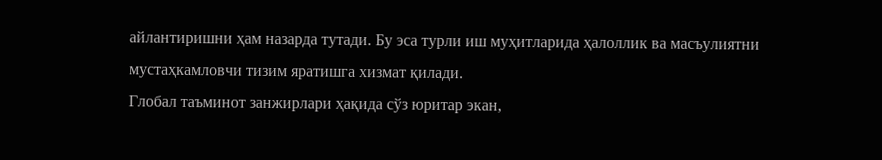айлантиришни ҳам назарда тутади. Бу эса турли иш муҳитларида ҳалоллик ва масъулиятни мустаҳкамловчи тизим яратишга хизмат қилади.
Глобал таъминот занжирлари ҳақида сўз юритар экан,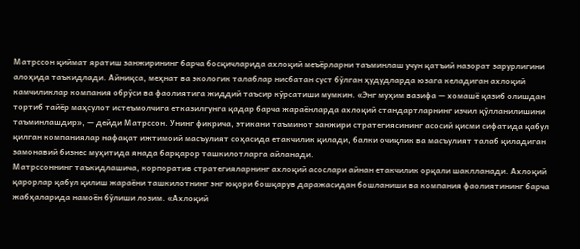Матрссон қиймат яратиш занжирининг барча босқичларида ахлоқий меъёрларни таъминлаш учун қатъий назорат зарурлигини алоҳида таъкидлади. Айниқса, меҳнат ва экологик талаблар нисбатан суст бўлган ҳудудларда юзага келадиган ахлоқий камчиликлар компания обрўси ва фаолиятига жиддий таъсир кўрсатиши мумкин. «Энг муҳим вазифа — хомашё қазиб олишдан тортиб тайёр маҳсулот истеъмолчига етказилгунга қадар барча жараёнларда ахлоқий стандартларнинг изчил қўлланилишини таъминлашдир», — дейди Матрссон. Унинг фикрича, этикани таъминот занжири стратегиясининг асосий қисми сифатида қабул қилган компаниялар нафақат ижтимоий масъулият соҳасида етакчилик қилади, балки очиқлик ва масъулият талаб қиладиган замонавий бизнес муҳитида янада барқарор ташкилотларга айланади.
Матрссоннинг таъкидлашича, корпоратив стратегияларнинг ахлоқий асослари айнан етакчилик орқали шаклланади. Ахлоқий қарорлар қабул қилиш жараёни ташкилотнинг энг юқори бошқарув даражасидан бошланиши ва компания фаолиятининг барча жабҳаларида намоён бўлиши лозим. «Ахлоқий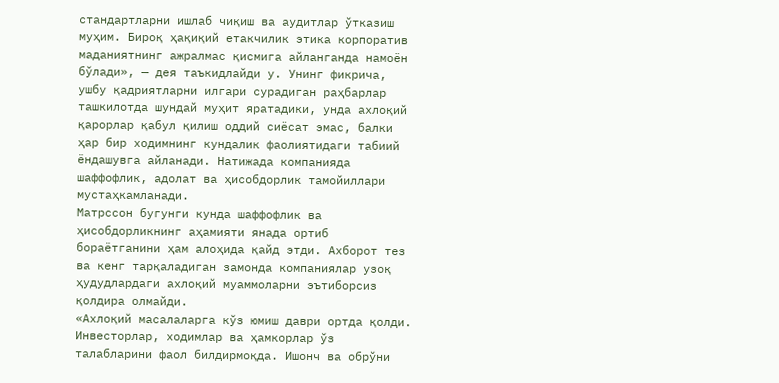стандартларни ишлаб чиқиш ва аудитлар ўтказиш муҳим. Бироқ ҳақиқий етакчилик этика корпоратив маданиятнинг ажралмас қисмига айланганда намоён бўлади», — дея таъкидлайди у. Унинг фикрича, ушбу қадриятларни илгари сурадиган раҳбарлар ташкилотда шундай муҳит яратадики, унда ахлоқий қарорлар қабул қилиш оддий сиёсат эмас, балки ҳар бир ходимнинг кундалик фаолиятидаги табиий ёндашувга айланади. Натижада компанияда шаффофлик, адолат ва ҳисобдорлик тамойиллари мустаҳкамланади.
Матрссон бугунги кунда шаффофлик ва ҳисобдорликнинг аҳамияти янада ортиб бораётганини ҳам алоҳида қайд этди. Ахборот тез ва кенг тарқаладиган замонда компаниялар узоқ ҳудудлардаги ахлоқий муаммоларни эътиборсиз қолдира олмайди.
«Ахлоқий масалаларга кўз юмиш даври ортда қолди. Инвесторлар, ходимлар ва ҳамкорлар ўз талабларини фаол билдирмоқда. Ишонч ва обрўни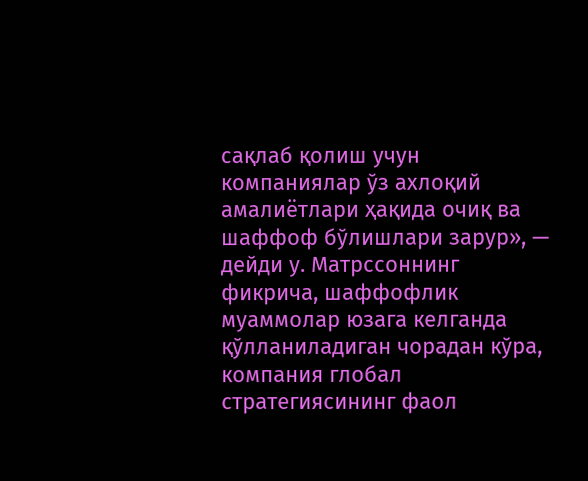сақлаб қолиш учун компаниялар ўз ахлоқий амалиётлари ҳақида очиқ ва шаффоф бўлишлари зарур», — дейди у. Матрссоннинг фикрича, шаффофлик муаммолар юзага келганда қўлланиладиган чорадан кўра, компания глобал стратегиясининг фаол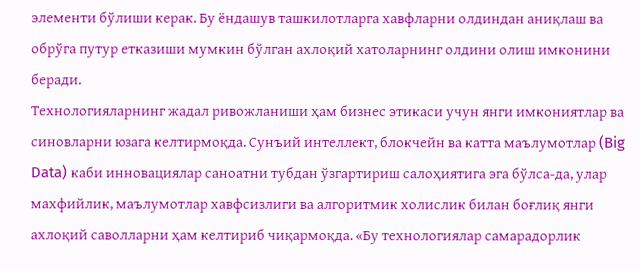элементи бўлиши керак. Бу ёндашув ташкилотларга хавфларни олдиндан аниқлаш ва обрўга путур етказиши мумкин бўлган ахлоқий хатоларнинг олдини олиш имконини беради.
Технологияларнинг жадал ривожланиши ҳам бизнес этикаси учун янги имкониятлар ва синовларни юзага келтирмоқда. Сунъий интеллект, блокчейн ва катта маълумотлар (Big Data) каби инновациялар саноатни тубдан ўзгартириш салоҳиятига эга бўлса-да, улар махфийлик, маълумотлар хавфсизлиги ва алгоритмик холислик билан боғлиқ янги ахлоқий саволларни ҳам келтириб чиқармоқда. «Бу технологиялар самарадорлик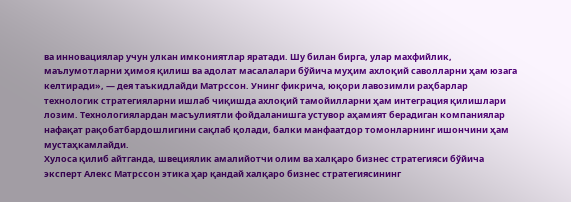ва инновациялар учун улкан имкониятлар яратади. Шу билан бирга, улар махфийлик, маълумотларни ҳимоя қилиш ва адолат масалалари бўйича муҳим ахлоқий саволларни ҳам юзага келтиради», — дея таъкидлайди Матрссон. Унинг фикрича, юқори лавозимли раҳбарлар технологик стратегияларни ишлаб чиқишда ахлоқий тамойилларни ҳам интеграция қилишлари лозим. Технологиялардан масъулиятли фойдаланишга устувор аҳамият берадиган компаниялар нафақат рақобатбардошлигини сақлаб қолади, балки манфаатдор томонларнинг ишончини ҳам мустаҳкамлайди.
Хулоса қилиб айтганда, швециялик амалийотчи олим ва халқаро бизнес стратегияси бўйича эксперт Алекс Матрссон этика ҳар қандай халқаро бизнес стратегиясининг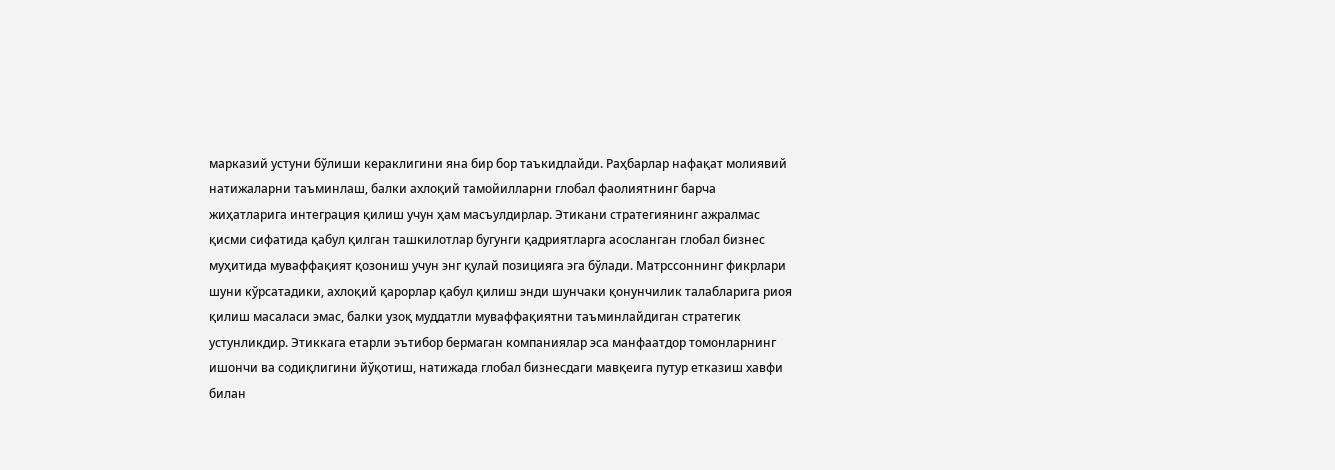марказий устуни бўлиши кераклигини яна бир бор таъкидлайди. Раҳбарлар нафақат молиявий натижаларни таъминлаш, балки ахлоқий тамойилларни глобал фаолиятнинг барча жиҳатларига интеграция қилиш учун ҳам масъулдирлар. Этикани стратегиянинг ажралмас қисми сифатида қабул қилган ташкилотлар бугунги қадриятларга асосланган глобал бизнес муҳитида муваффақият қозониш учун энг қулай позицияга эга бўлади. Матрссоннинг фикрлари шуни кўрсатадики, ахлоқий қарорлар қабул қилиш энди шунчаки қонунчилик талабларига риоя қилиш масаласи эмас, балки узоқ муддатли муваффақиятни таъминлайдиган стратегик устунликдир. Этиккага етарли эътибор бермаган компаниялар эса манфаатдор томонларнинг ишончи ва содиқлигини йўқотиш, натижада глобал бизнесдаги мавқеига путур етказиш хавфи билан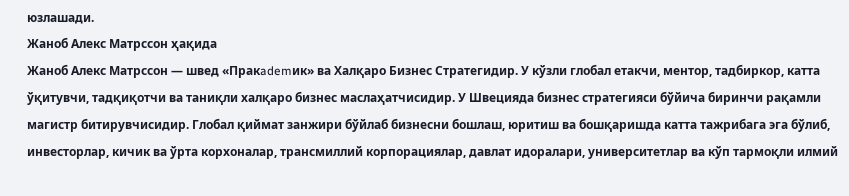юзлашади.
Жаноб Алекс Матрссон ҳақида
Жаноб Алекс Матрссон — швед «Пракademик» ва Халқаро Бизнес Стратегидир. У кўзли глобал етакчи, ментор, тадбиркор, катта ўқитувчи, тадқиқотчи ва таниқли халқаро бизнес маслаҳатчисидир. У Швецияда бизнес стратегияси бўйича биринчи рақамли магистр битирувчисидир. Глобал қиймат занжири бўйлаб бизнесни бошлаш, юритиш ва бошқаришда катта тажрибага эга бўлиб, инвесторлар, кичик ва ўрта корхоналар, трансмиллий корпорациялар, давлат идоралари, университетлар ва кўп тармоқли илмий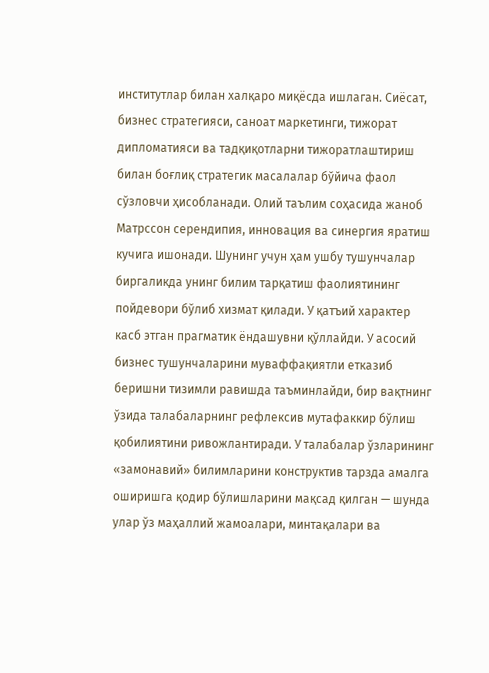институтлар билан халқаро миқёсда ишлаган. Сиёсат, бизнес стратегияси, саноат маркетинги, тижорат дипломатияси ва тадқиқотларни тижоратлаштириш билан боғлиқ стратегик масалалар бўйича фаол сўзловчи ҳисобланади. Олий таълим соҳасида жаноб Матрссон серендипия, инновация ва синергия яратиш кучига ишонади. Шунинг учун ҳам ушбу тушунчалар биргаликда унинг билим тарқатиш фаолиятининг пойдевори бўлиб хизмат қилади. У қатъий характер касб этган прагматик ёндашувни қўллайди. У асосий бизнес тушунчаларини муваффақиятли етказиб беришни тизимли равишда таъминлайди, бир вақтнинг ўзида талабаларнинг рефлексив мутафаккир бўлиш қобилиятини ривожлантиради. У талабалар ўзларининг «замонавий» билимларини конструктив тарзда амалга оширишга қодир бўлишларини мақсад қилган — шунда улар ўз маҳаллий жамоалари, минтақалари ва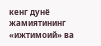кенг дунё жамиятининг «ижтимоий» ва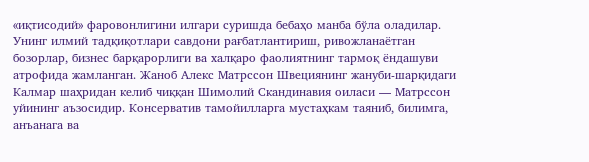«иқтисодий» фаровонлигини илгари суришда бебаҳо манба бўла оладилар. Унинг илмий тадқиқотлари савдони рағбатлантириш, ривожланаётган бозорлар, бизнес барқарорлиги ва халқаро фаолиятнинг тармоқ ёндашуви атрофида жамланган. Жаноб Алекс Матрссон Швециянинг жануби-шарқидаги Калмар шаҳридан келиб чиққан Шимолий Скандинавия оиласи — Матрссон уйининг аъзосидир. Консерватив тамойилларга мустаҳкам таяниб, билимга, анъанага ва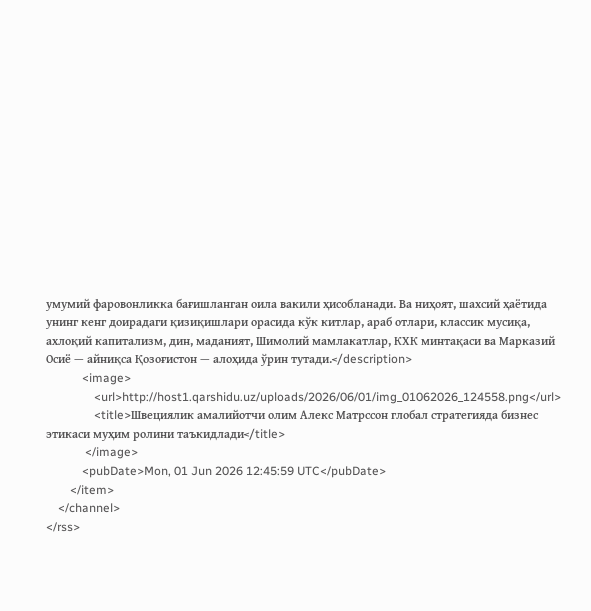умумий фаровонликка бағишланган оила вакили ҳисобланади. Ва ниҳоят, шахсий ҳаётида унинг кенг доирадаги қизиқишлари орасида кўк китлар, араб отлари, классик мусиқа, ахлоқий капитализм, дин, маданият, Шимолий мамлакатлар, КХК минтақаси ва Марказий Осиё — айниқса Қозоғистон — алоҳида ўрин тутади.</description>
            <image>
                <url>http://host1.qarshidu.uz/uploads/2026/06/01/img_01062026_124558.png</url>
                <title>Швециялик амалийотчи олим Алекс Матрссон глобал стратегияда бизнес этикаси муҳим ролини таъкидлади</title>
             </image>
            <pubDate>Mon, 01 Jun 2026 12:45:59 UTC</pubDate>
        </item>
    </channel>
</rss>